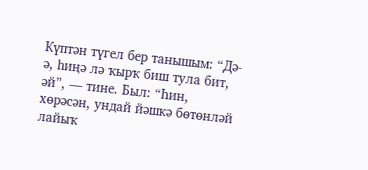Күптән түгел бер танышым: “Дә-ә, һиңә лә ҡырҡ биш тула бит, әй”, — тине. Был: “Һин, хөрәсән, ундай йәшкә бөтөнләй лайыҡ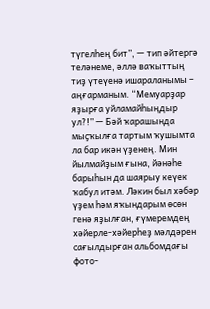түгелһең бит”, — тип әйтергә теләнеме, әллә ваҡыттың тиҙ үтеүенә ишараланымы – аңғарманым. “Мемуарҙар яҙырға уйламайһыңдыр ул?!” — Бәй ҡарашында мыҫҡылға тартым ҡушымта ла бар икән үҙенең. Мин йылмайҙым ғына, йәнәһе барыһын да шаярыу кеүек ҡабул итәм. Ләкин был хәбәр үҙем һәм яҡындарым өсөн генә яҙылған, ғүмеремдең хәйерле-хәйерһеҙ мәлдәрен сағылдырған альбомдағы фото-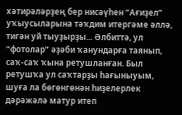хәтирәләрҙең бер нисәүһен “Ағиҙел” уҡыусыларына тәҡдим итергәме әллә, тигән уй тыуҙырҙы... Әлбиттә, ул “фотолар” әҙәби ҡанундарға таянып, саҡ-саҡ ҡына ретушланған. Был ретушҡа ул саҡтарҙы һағыныуым, шуға ла бөгөнгөнән һиҙелерлек дәрәжәлә матур итеп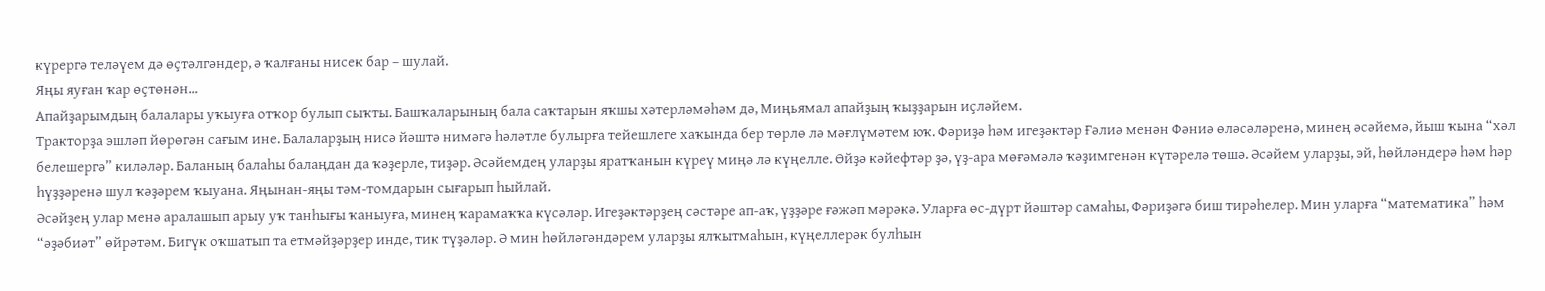күрергә теләүем дә өҫтәлгәндер, ә ҡалғаны нисек бар – шулай.
Яңы яуған ҡар өҫтөнән...
Апайҙарымдың балалары уҡыуға отҡор булып сыҡты. Башҡаларының бала саҡтарын яҡшы хәтерләмәһәм дә, Миңьямал апайҙың ҡыҙҙарын иҫләйем.
Тракторҙа эшләп йөрөгән сағым ине. Балаларҙың нисә йәштә нимәгә һәләтле булырға тейешлеге хаҡында бер төрлө лә мәғлүмәтем юҡ. Фәриҙә һәм игеҙәктәр Ғәлиә менән Фәниә өләсәләренә, минең әсәйемә, йыш ҡына “хәл белешергә” киләләр. Баланың балаһы балаңдан да ҡәҙерле, тиҙәр. Әсәйемдең уларҙы яратҡанын күреү миңә лә күңелле. Өйҙә кәйефтәр ҙә, үҙ-ара мөғәмәлә ҡәҙимгенән күтәрелә төшә. Әсәйем уларҙы, эй, һөйләндерә һәм һәр һүҙҙәренә шул ҡәҙәрем ҡыуана. Яңынан-яңы тәм-томдарын сығарып һыйлай.
Әсәйҙең улар менә аралашып арыу уҡ танһығы ҡаныуға, минең ҡарамаҡҡа күсәләр. Игеҙәктәрҙең сәстәре ап-аҡ, үҙҙәре ғәжәп мәрәкә. Уларға өс-дүрт йәштәр самаһы, Фәриҙәгә биш тирәһелер. Мин уларға “математика” һәм “әҙәбиәт” өйрәтәм. Бигүк оҡшатып та етмәйҙәрҙер инде, тик түҙәләр. Ә мин һөйләгәндәрем уларҙы ялҡытмаһын, күңеллерәк булһын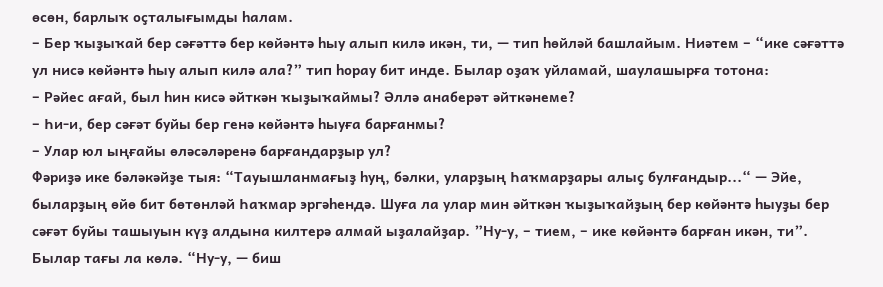өсөн, барлыҡ оҫталығымды һалам.
– Бер ҡыҙыҡай бер сәғәттә бер көйәнтә һыу алып килә икән, ти, — тип һөйләй башлайым. Ниәтем – “ике сәғәттә ул нисә көйәнтә һыу алып килә ала?” тип һорау бит инде. Былар оҙаҡ уйламай, шаулашырға тотона:
– Рәйес ағай, был һин кисә әйткән ҡыҙыҡаймы? Әллә анаберәт әйткәнеме?
– Һи-и, бер сәғәт буйы бер генә көйәнтә һыуға барғанмы?
– Улар юл ыңғайы өләсәләренә барғандарҙыр ул?
Фәриҙә ике бәләкәйҙе тыя: “Тауышланмағыҙ һуң, бәлки, уларҙың Һаҡмарҙары алыҫ булғандыр...“ — Эйе, быларҙың өйө бит бөтөнләй Һаҡмар эргәһендә. Шуға ла улар мин әйткән ҡыҙыҡайҙың бер көйәнтә һыуҙы бер сәғәт буйы ташыуын күҙ алдына килтерә алмай ыҙалайҙар. ”Ну-у, – тием, – ике көйәнтә барған икән, ти”. Былар тағы ла көлә. “Ну-у, — биш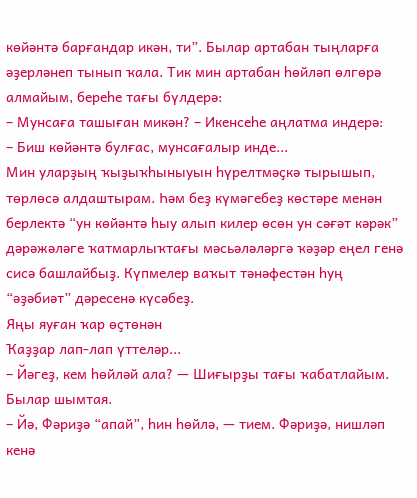көйәнтә барғандар икән, ти”. Былар артабан тыңларға әҙерләнеп тынып ҡала. Тик мин артабан һөйләп өлгөрә алмайым, береһе тағы бүлдерә:
– Мунсаға ташыған микән? – Икенсеһе аңлатма индерә:
– Биш көйәнтә булғас, мунсағалыр инде...
Мин уларҙың ҡыҙыҡһыныуын һүрелтмәҫкә тырышып, төрлөсә алдаштырам. Һәм беҙ күмәгебеҙ көстәре менән берлектә “ун көйәнтә һыу алып килер өсөн ун сәғәт кәрәк” дәрәжәләге ҡатмарлыҡтағы мәсьәләләргә ҡәҙәр еңел генә сисә башлайбыҙ. Күпмелер ваҡыт тәнәфестән һуң “әҙәбиәт” дәресенә күсәбеҙ.
Яңы яуған ҡар өҫтөнән
Ҡаҙҙар лап-лап үттеләр...
– Йәгеҙ, кем һөйләй ала? — Шиғырҙы тағы ҡабатлайым. Былар шымтая.
– Йә, Фәриҙә “апай”, һин һөйлә, — тием. Фәриҙә, нишләп кенә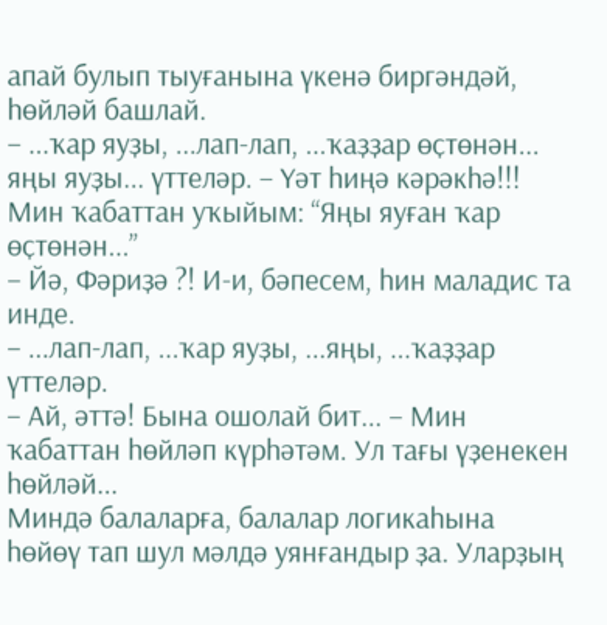апай булып тыуғанына үкенә биргәндәй, һөйләй башлай.
– ...ҡар яуҙы, ...лап-лап, ...ҡаҙҙар өҫтөнән... яңы яуҙы... үттеләр. – Үәт һиңә кәрәкһә!!! Мин ҡабаттан уҡыйым: “Яңы яуған ҡар өҫтөнән...”
– Йә, Фәриҙә ?! И-и, бәпесем, һин маладис та инде.
– ...лап-лап, ...ҡар яуҙы, ...яңы, ...ҡаҙҙар үттеләр.
– Ай, әттә! Бына ошолай бит... – Мин ҡабаттан һөйләп күрһәтәм. Ул тағы үҙенекен һөйләй...
Миндә балаларға, балалар логикаһына һөйөү тап шул мәлдә уянғандыр ҙа. Уларҙың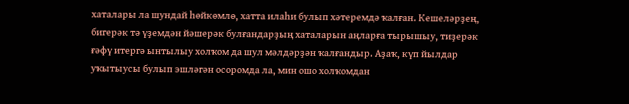хаталары ла шундай һөйкөмлө, хатта илаһи булып хәтеремдә ҡалған. Кешеләрҙең, бигерәк тә үҙемдән йәшерәк булғандарҙың хаталарын аңларға тырышыу, тиҙерәк ғәфү итергә ынтылыу холҡом да шул мәлдәрҙән ҡалғандыр. Аҙаҡ, күп йылдар уҡытыусы булып эшләгән осоромда ла, мин ошо холҡомдан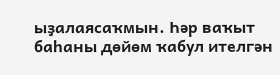ыҙалаясаҡмын. Һәр ваҡыт баһаны дөйөм ҡабул ителгән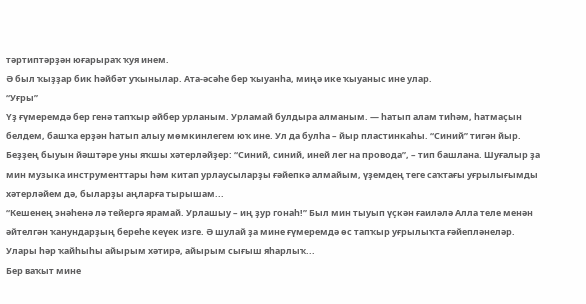тәртиптәрҙән юғарыраҡ ҡуя инем.
Ә был ҡыҙҙар бик һәйбәт уҡынылар. Ата-әсәһе бер ҡыуанһа, миңә ике ҡыуаныс ине улар.
“Уғры”
Үҙ ғүмеремдә бер генә тапҡыр әйбер урланым. Урламай булдыра алманым. — һатып алам тиһәм, һатмаҫын белдем, башҡа ерҙән һатып алыу мөмкинлегем юҡ ине. Ул да булһа – йыр пластинкаһы. “Синий” тигән йыр. Беҙҙең быуын йәштәре уны яҡшы хәтерләйҙер: “Синий, синий, иней лег на провода”, – тип башлана. Шуғалыр ҙа мин музыка инструменттары һәм китап урлаусыларҙы ғәйепкә алмайым, үҙемдең теге саҡтағы уғрылығымды хәтерләйем дә, быларҙы аңларға тырышам...
“Кешенең энәһенә лә тейергә ярамай. Урлашыу – иң ҙур гонаһ!” Был мин тыуып үҫкән ғаиләлә Алла теле менән әйтелгән ҡанундарҙың береһе кеүек изге. Ә шулай ҙа мине ғүмеремдә өс тапҡыр уғрылыҡта ғәйепләнеләр. Улары һәр ҡайһыһы айырым хәтирә, айырым сығыш яһарлыҡ...
Бер ваҡыт мине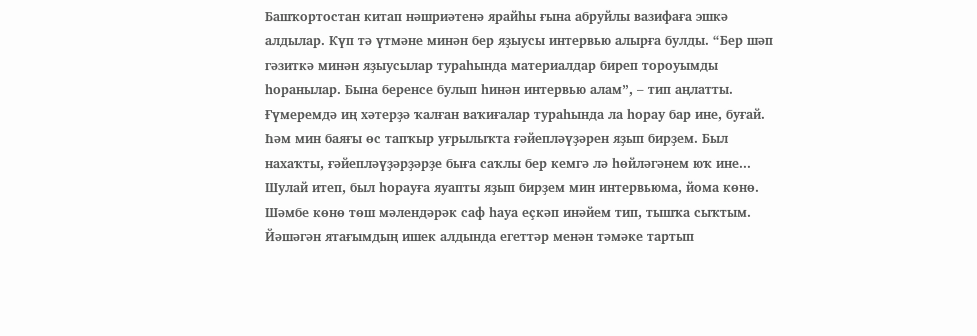Башҡортостан китап нәшриәтенә ярайһы ғына абруйлы вазифаға эшкә алдылар. Күп тә үтмәне минән бер яҙыусы интервью алырға булды. “Бер шәп гәзиткә минән яҙыусылар тураһында материалдар биреп тороуымды һоранылар. Бына беренсе булып һинән интервью алам”, – тип аңлатты. Ғүмеремдә иң хәтерҙә ҡалған ваҡиғалар тураһында ла һорау бар ине, буғай. Һәм мин баяғы өс тапҡыр уғрылыҡта ғәйепләүҙәрен яҙып бирҙем. Был нахаҡты, ғәйепләүҙәрҙәрҙе быға саҡлы бер кемгә лә һөйләгәнем юҡ ине... Шулай итеп, был һорауға яуапты яҙып бирҙем мин интервьюма, йома көнө.
Шәмбе көнө төш мәлендәрәк саф һауа еҫкәп инәйем тип, тышҡа сыҡтым. Йәшәгән ятағымдың ишек алдында егеттәр менән тәмәке тартып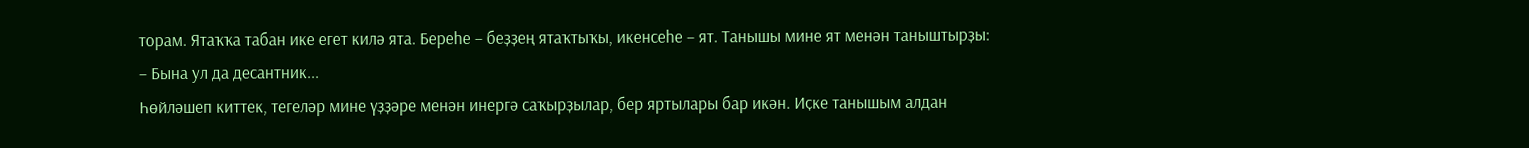торам. Ятаҡҡа табан ике егет килә ята. Береһе – беҙҙең ятаҡтыҡы, икенсеһе – ят. Танышы мине ят менән таныштырҙы:
– Бына ул да десантник...
Һөйләшеп киттек, тегеләр мине үҙҙәре менән инергә саҡырҙылар, бер яртылары бар икән. Иҫке танышым алдан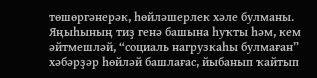төшөргәнерәк, һөйләшерлек хәле булманы. Яңыһының тиҙ генә башына һуҡты һәм, кем әйтмешләй, “социаль нагрузкаһы булмаған” хәбәрҙәр һөйләй башлағас, йыбанып ҡайтып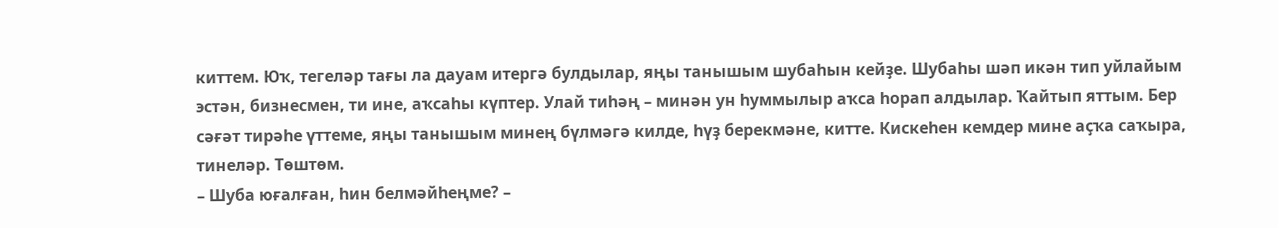киттем. Юҡ, тегеләр тағы ла дауам итергә булдылар, яңы танышым шубаһын кейҙе. Шубаһы шәп икән тип уйлайым эстән, бизнесмен, ти ине, аҡсаһы күптер. Улай тиһәң – минән ун һуммылыр аҡса һорап алдылар. Ҡайтып яттым. Бер сәғәт тирәһе үттеме, яңы танышым минең бүлмәгә килде, һүҙ берекмәне, китте. Кискеһен кемдер мине аҫҡа саҡыра, тинеләр. Төштөм.
– Шуба юғалған, һин белмәйһеңме? –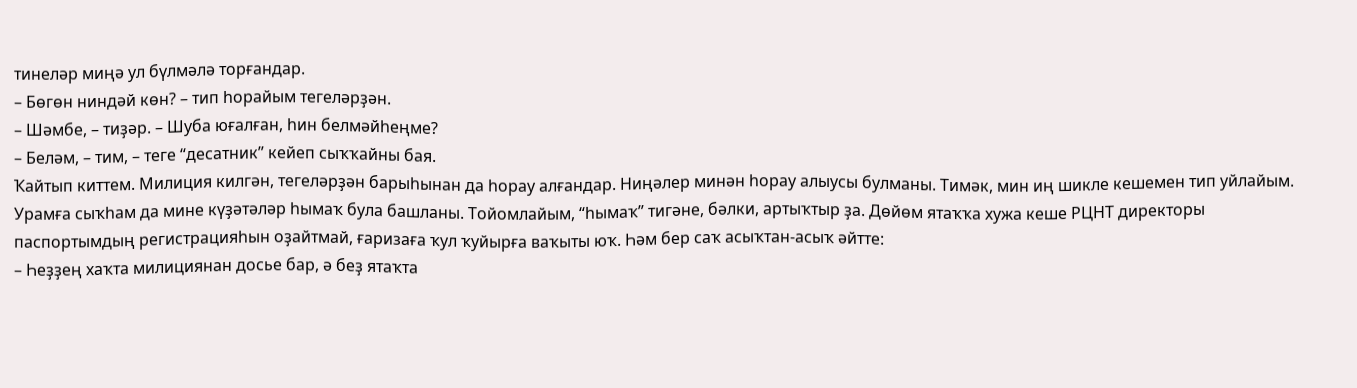тинеләр миңә ул бүлмәлә торғандар.
– Бөгөн ниндәй көн? – тип һорайым тегеләрҙән.
– Шәмбе, – тиҙәр. – Шуба юғалған, һин белмәйһеңме?
– Беләм, – тим, – теге “десатник” кейеп сыҡҡайны бая.
Ҡайтып киттем. Милиция килгән, тегеләрҙән барыһынан да һорау алғандар. Ниңәлер минән һорау алыусы булманы. Тимәк, мин иң шикле кешемен тип уйлайым. Урамға сыҡһам да мине күҙәтәләр һымаҡ була башланы. Тойомлайым, “һымаҡ” тигәне, бәлки, артыҡтыр ҙа. Дөйөм ятаҡҡа хужа кеше РЦНТ директоры паспортымдың регистрацияһын оҙайтмай, ғаризаға ҡул ҡуйырға ваҡыты юҡ. Һәм бер саҡ асыҡтан-асыҡ әйтте:
– Һеҙҙең хаҡта милициянан досье бар, ә беҙ ятаҡта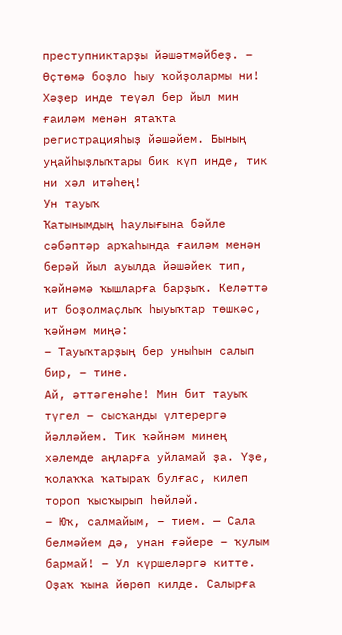преступниктарҙы йәшәтмәйбеҙ. – Өҫтөмә боҙло һыу ҡойҙолармы ни!
Хәҙер инде теүәл бер йыл мин ғаиләм менән ятаҡта регистрацияһыҙ йәшәйем. Бының уңайһыҙлыҡтары бик күп инде, тик ни хәл итәһең!
Ун тауыҡ
Ҡатынымдың һаулығына бәйле сәбәптәр арҡаһында ғаиләм менән берәй йыл ауылда йәшәйек тип, ҡәйнәмә ҡышларға барҙыҡ. Келәттә ит боҙолмаҫлыҡ һыуыҡтар төшкәс, ҡәйнәм миңә:
– Тауыҡтарҙың бер уныһын салып бир, – тине.
Ай, әттәгенәһе! Мин бит тауыҡ түгел – сысҡанды үлтерергә йәлләйем. Тик ҡәйнәм минең хәлемде аңларға уйламай ҙа. Үҙе, ҡолаҡҡа ҡатыраҡ булғас, килеп тороп ҡысҡырып һөйләй.
– Юҡ, салмайым, – тием. — Сала белмәйем дә, унан ғәйере – ҡулым бармай! – Ул күршеләргә китте. Оҙаҡ ҡына йөрөп килде. Салырға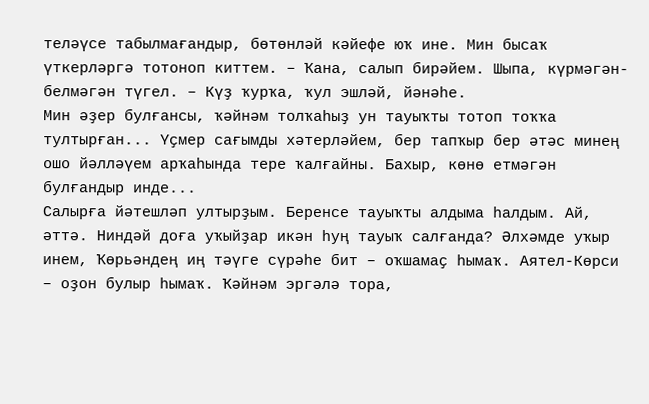теләүсе табылмағандыр, бөтөнләй кәйефе юҡ ине. Мин бысаҡ үткерләргә тотоноп киттем. – Ҡана, салып бирәйем. Шыпа, күрмәгән-белмәгән түгел. – Күҙ ҡурҡа, ҡул эшләй, йәнәһе.
Мин әҙер булғансы, ҡәйнәм толҡаһыҙ ун тауыҡты тотоп тоҡҡа тултырған... Үҫмер сағымды хәтерләйем, бер тапҡыр бер әтәс минең ошо йәлләүем арҡаһында тере ҡалғайны. Бахыр, көнө етмәгән булғандыр инде...
Салырға йәтешләп ултырҙым. Беренсе тауыҡты алдыма һалдым. Ай, әттә. Ниндәй доға уҡыйҙар икән һуң тауыҡ салғанда? Әлхәмде уҡыр инем, Ҡөрьәндең иң тәүге сүрәһе бит – оҡшамаҫ һымаҡ. Аятел-Көрси – оҙон булыр һымаҡ. Ҡәйнәм эргәлә тора,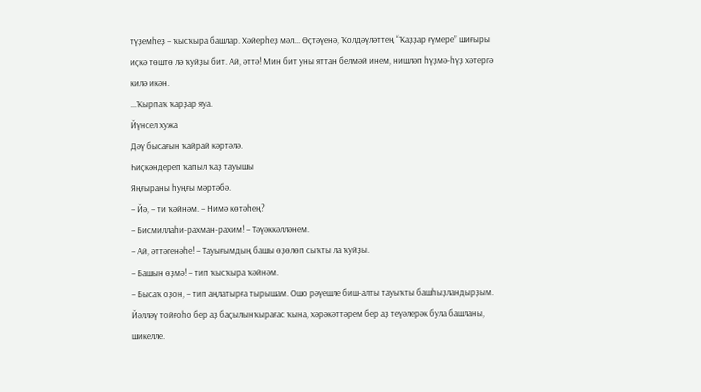түҙемһеҙ – ҡысҡыра башлар. Хәйерһеҙ мәл... Өҫтәүенә, Ҡолдәүләттең “Ҡаҙҙар ғүмере” шиғыры иҫкә төштө лә ҡуйҙы бит. Ай, әттә! Мин бит уны яттан белмәй инем, нишләп һүҙмә-һүҙ хәтергә килә икән.
...Ҡырпаҡ ҡарҙар яуа.
Йүнсел хужа
Дәү бысағын ҡайрай кәртәлә.
Һиҫкәндереп ҡапыл ҡаҙ тауышы
Яңғыраны һуңғы мәртәбә.
– Йә, – ти ҡәйнәм. – Нимә көтәһең?
– Бисмиллаһи-рахман-рахим! – Тәүәккәлләнем.
– Ай, әттәгенәһе! – Тауығымдың башы өҙөлөп сыҡты ла ҡуйҙы.
– Башын өҙмә! – тип ҡысҡыра ҡәйнәм.
– Бысаҡ оҙон, – тип аңлатырға тырышам. Ошо рәүешле биш-алты тауыҡты башһыҙландырҙым. Йәлләү тойғоһо бер аҙ баҫылынҡырағас ҡына, хәрәкәттәрем бер аҙ теүәлерәк була башланы, шикелле.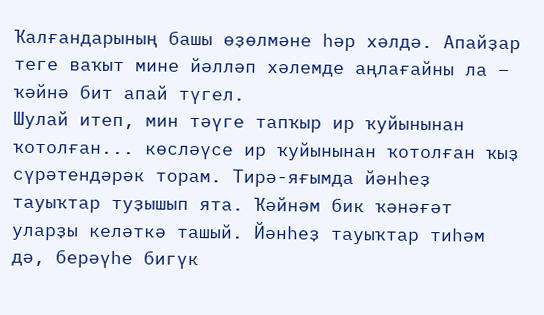Ҡалғандарының башы өҙөлмәне һәр хәлдә. Апайҙар теге ваҡыт мине йәлләп хәлемде аңлағайны ла – ҡәйнә бит апай түгел.
Шулай итеп, мин тәүге тапҡыр ир ҡуйынынан ҡотолған... көсләүсе ир ҡуйынынан ҡотолған ҡыҙ сүрәтендәрәк торам. Тирә-яғымда йәнһеҙ тауыҡтар туҙышып ята. Ҡәйнәм бик ҡәнәғәт уларҙы келәткә ташый. Йәнһеҙ тауыҡтар тиһәм дә, берәүһе бигүк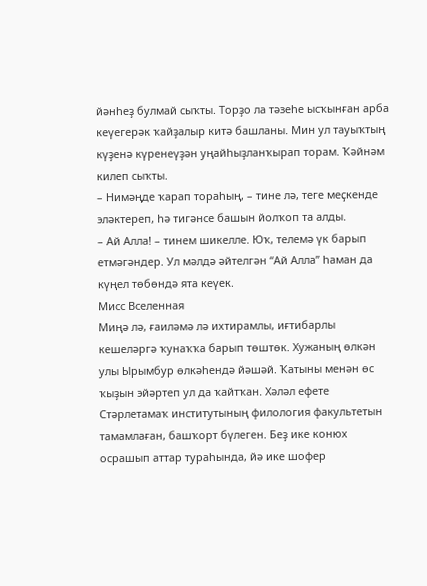йәнһеҙ булмай сыҡты. Торҙо ла тәзеһе ысҡынған арба кеүегерәк ҡайҙалыр китә башланы. Мин ул тауыҡтың күҙенә күренеүҙән уңайһыҙланҡырап торам. Ҡәйнәм килеп сыҡты.
– Нимәңде ҡарап тораһың, – тине лә, теге меҫкенде эләктереп, һә тигәнсе башын йолҡоп та алды.
– Ай Алла! – тинем шикелле. Юҡ, телемә үк барып етмәгәндер. Ул мәлдә әйтелгән “Ай Алла” һаман да күңел төбөндә ята кеүек.
Мисс Вселенная
Миңә лә, ғаиләмә лә ихтирамлы, иғтибарлы кешеләргә ҡунаҡҡа барып төштөк. Хужаның өлкән улы Ырымбур өлкәһендә йәшәй. Ҡатыны менән өс ҡыҙын эйәртеп ул да ҡайтҡан. Хәләл ефете Стәрлетамаҡ институтының филология факультетын тамамлаған, башҡорт бүлеген. Беҙ ике конюх осрашып аттар тураһында, йә ике шофер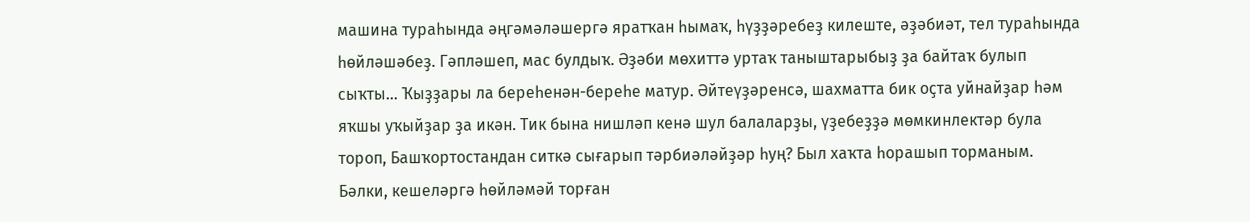машина тураһында әңгәмәләшергә яратҡан һымаҡ, һүҙҙәребеҙ килеште, әҙәбиәт, тел тураһында һөйләшәбеҙ. Гәпләшеп, мас булдыҡ. Әҙәби мөхиттә уртаҡ таныштарыбыҙ ҙа байтаҡ булып сыҡты... Ҡыҙҙары ла береһенән-береһе матур. Әйтеүҙәренсә, шахматта бик оҫта уйнайҙар һәм яҡшы уҡыйҙар ҙа икән. Тик бына нишләп кенә шул балаларҙы, үҙебеҙҙә мөмкинлектәр була тороп, Башҡортостандан ситкә сығарып тәрбиәләйҙәр һуң? Был хаҡта һорашып торманым. Бәлки, кешеләргә һөйләмәй торған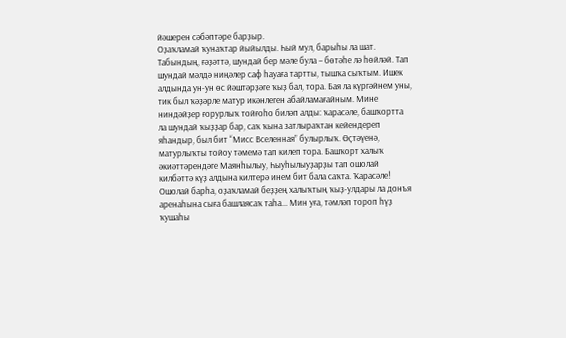йәшерен сәбәптәре барҙыр.
Оҙаҡламай ҡунаҡтар йыйылды. Һый мул, барыһы ла шат. Табындың, ғәҙәттә, шундай бер мәле була – бөтәһе лә һөйләй. Тап шундай мәлдә ниңәлер саф һауаға тартты, тышҡа сыҡтым. Ишек алдында ун-ун өс йәштәрҙәге ҡыҙ бал, тора. Бая ла күргәйнем уны, тик был ҡәҙәрле матур икәнлеген абайламағайным. Мине ниндәйҙер ғорурлыҡ тойғоһо биләп алды: ҡарасәле, башҡортта ла шундай ҡыҙҙар бар, саҡ ҡына затлыраҡтан кейендереп яһандыр, был бит “Мисс Вселенная” булырлыҡ. Өҫтәүенә, матурлыҡты тойоу тәмемә тап килеп тора. Башҡорт халыҡ әкиәттәрендәге Маянһылыу, Һыуһылыуҙарҙы тап ошолай килбәттә күҙ алдына килтерә инем бит бала саҡта. Ҡарасәле! Ошолай барһа, оҙаҡламай беҙҙең халыҡтың ҡыҙ-улдары ла донъя аренаһына сыға башлаясаҡ таһа... Мин уға, тәмләп тороп һүҙ ҡушаһы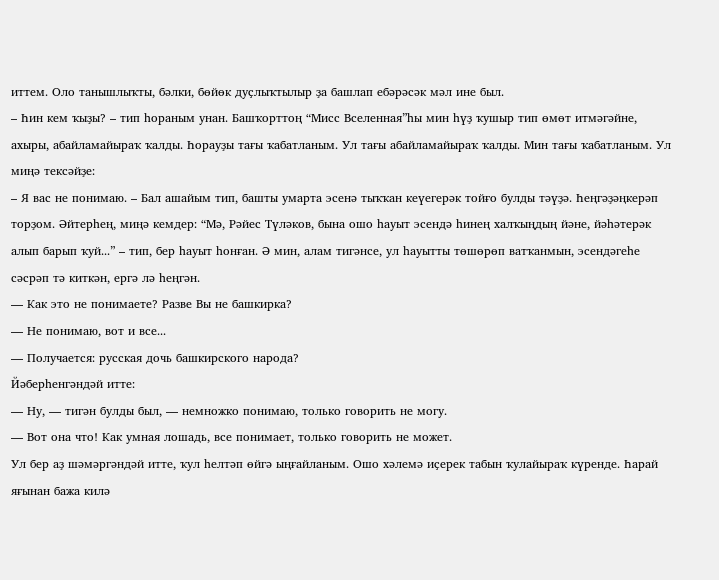иттем. Оло танышлыҡты, бәлки, бөйөк дуҫлыҡтылыр ҙа башлап ебәрәсәк мәл ине был.
– Һин кем ҡыҙы? – тип һораным унан. Башҡорттоң “Мисс Вселенная”һы мин һүҙ ҡушыр тип өмөт итмәгәйне, ахыры, абайламайыраҡ ҡалды. Һорауҙы тағы ҡабатланым. Ул тағы абайламайыраҡ ҡалды. Мин тағы ҡабатланым. Ул миңә тексәйҙе:
– Я вас не понимаю. – Бал ашайым тип, башты умарта эсенә тыҡҡан кеүегерәк тойғо булды тәүҙә. Һеңгәҙәңкерәп торҙом. Әйтерһең, миңә кемдер: “Мә, Рәйес Түләков, бына ошо һауыт эсендә һинең халҡыңдың йәне, йәһәтерәк алып барып ҡуй...” – тип, бер һауыт һонған. Ә мин, алам тигәнсе, ул һауытты төшөрөп ватҡанмын, эсендәгеһе сәсрәп тә киткән, ергә лә һеңгән.
— Как это не понимаете? Разве Вы не башкирка?
— Не понимаю, вот и все...
— Получается: русская дочь башкирского народа?
Йәберһенгәндәй итте:
— Ну, — тигән булды был, — немножко понимаю, только говорить не могу.
— Вот она что! Как умная лошадь, все понимает, только говорить не может.
Ул бер аҙ шәмәргәндәй итте, ҡул һелтәп өйгә ыңғайланым. Ошо хәлемә иҫерек табын ҡулайыраҡ күренде. Һарай яғынан бажа килә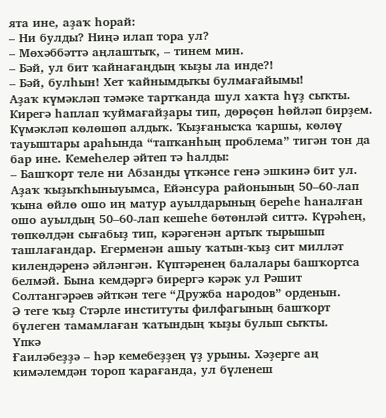ята ине, аҙаҡ һорай:
– Ни булды? Ниңә илап тора ул?
– Мөхәббәттә аңлаштыҡ, – тинем мин.
– Бәй, ул бит ҡайнағаңдың ҡыҙы ла инде?!
– Бәй, булһын! Хет ҡайнымдыҡы булмағайымы!
Аҙаҡ күмәкләп тәмәке тартҡанда шул хаҡта һүҙ сыҡты. Кирегә һаплап ҡуймағайҙары тип, дөрөҫөн һөйләп бирҙем. Күмәкләп көлөшөп алдыҡ. Ҡыҙғанысҡа ҡаршы, көлөү тауыштары араһында “тапҡанһың проблема” тигән тон да бар ине. Кемеһелер әйтеп тә һалды:
– Башҡорт теле ни Абзанды үткәнсе генә эшкинә бит ул.
Аҙаҡ ҡыҙыҡһыныуымса, Ейәнсура районының 50–60-лап ҡына өйлө ошо иң матур ауылдарының береһе һаналған ошо ауылдың 50–60-лап кешеһе бөтөнләй ситтә. Күрәһең, төпкөлдән сығабыҙ тип, кәрәгенән артыҡ тырышып ташлағандар. Егерменән ашыу ҡатын-ҡыҙ сит милләт килендәренә әйләнгән. Күптәренең балалары башҡортса белмәй. Бына кемдәргә бирергә кәрәк ул Рәшит Солтангәрәев әйткән теге “Дружба народов” орденын.
Ә теге ҡыҙ Стәрле институты филфагының башҡорт бүлеген тамамлаған ҡатындың ҡыҙы булып сыҡты.
Үпкә
Ғаиләбеҙҙә – һәр кемебеҙҙең үҙ урыны. Хәҙерге аң кимәлемдән тороп ҡарағанда, ул бүленеш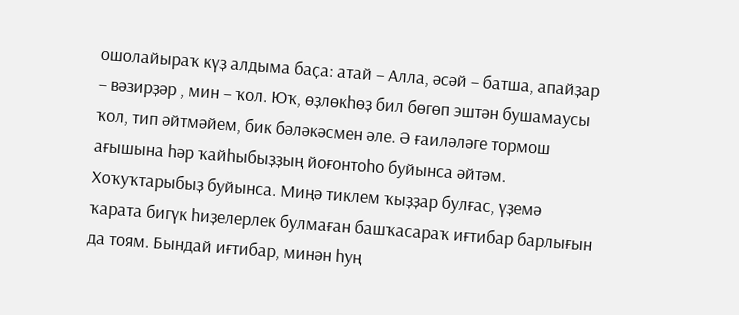ошолайыраҡ күҙ алдыма баҫа: атай – Алла, әсәй – батша, апайҙар – вәзирҙәр , мин – ҡол. Юҡ, өҙлөкһөҙ бил бөгөп эштән бушамаусы ҡол, тип әйтмәйем, бик бәләкәсмен әле. Ә ғаиләләге тормош ағышына һәр ҡайһыбыҙҙың йоғонтоһо буйынса әйтәм. Хоҡуҡтарыбыҙ буйынса. Миңә тиклем ҡыҙҙар булғас, үҙемә ҡарата бигүк һиҙелерлек булмаған башҡасараҡ иғтибар барлығын да тоям. Бындай иғтибар, минән һуң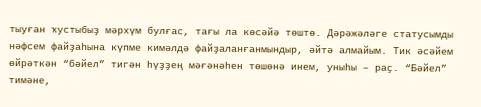тыуған ҡустыбыҙ мәрхүм булғас, тағы ла көсәйә төштө. Дәрәжәләге статусымды нәфсем файҙаһына күпме кимәлдә файҙаланғанмындыр, әйтә алмайым. Тик әсәйем өйрәткән “бәйел” тигән һүҙҙең мәғәнәһен төшөнә инем, уныһы – раҫ. “Бәйел” тимәне,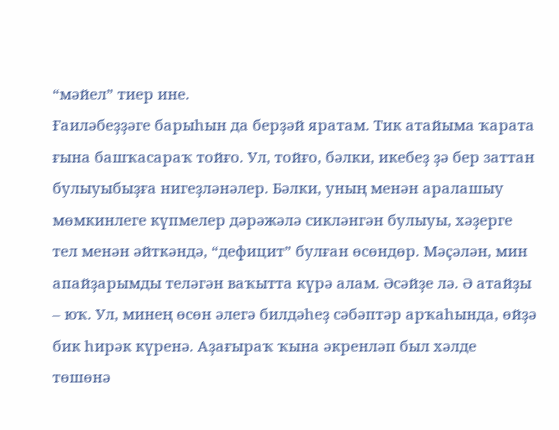“мәйел” тиер ине.
Ғаиләбеҙҙәге барыһын да берҙәй яратам. Тик атайыма ҡарата ғына башҡасараҡ тойғо. Ул, тойғо, бәлки, икебеҙ ҙә бер заттан булыуыбыҙға нигеҙләнәлер. Бәлки, уның менән аралашыу мөмкинлеге күпмелер дәрәжәлә сикләнгән булыуы, хәҙерге тел менән әйткәндә, “дефицит” булған өсөндөр. Мәҫәлән, мин апайҙарымды теләгән ваҡытта күрә алам. Әсәйҙе лә. Ә атайҙы – юҡ. Ул, минең өсөн әлегә билдәһеҙ сәбәптәр арҡаһында, өйҙә бик һирәк күренә. Аҙағыраҡ ҡына әкренләп был хәлде төшөнә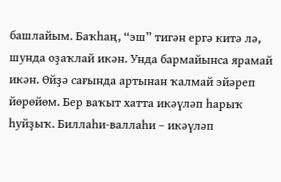башлайым. Баҡһаң, “эш” тигән ергә китә лә, шунда оҙаҡлай икән. Унда бармайынса ярамай икән. Өйҙә сағында артынан ҡалмай эйәреп йөрөйөм. Бер ваҡыт хатта икәүләп һарыҡ һуйҙыҡ. Биллаһи-валлаһи – икәүләп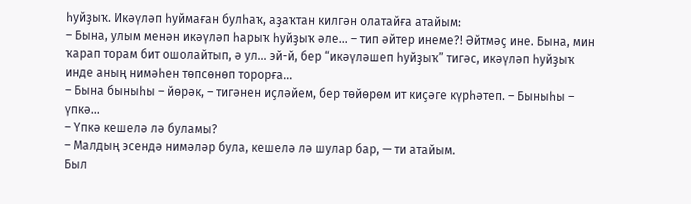һуйҙыҡ. Икәүләп һуймаған булһаҡ, аҙаҡтан килгән олатайға атайым:
– Бына, улым менән икәүләп һарыҡ һуйҙыҡ әле... – тип әйтер инеме?! Әйтмәҫ ине. Бына, мин ҡарап торам бит ошолайтып, ә ул... эй-й, бер “икәүләшеп һуйҙыҡ” тигәс, икәүләп һуйҙыҡ инде аның нимәһен төпсөнөп торорға...
– Бына быныһы – йөрәк, – тигәнен иҫләйем, бер төйөрөм ит киҫәге күрһәтеп. – Быныһы – үпкә...
– Үпкә кешелә лә буламы?
– Малдың эсендә нимәләр була, кешелә лә шулар бар, — ти атайым.
Был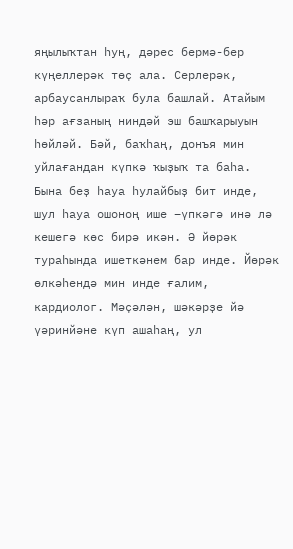яңылыҡтан һуң, дәрес бермә-бер күңеллерәк төҫ ала. Серлерәк, арбаусанлыраҡ була башлай. Атайым һәр ағзаның ниндәй эш башҡарыуын һөйләй. Бәй, баҡһаң, донъя мин уйлағандан күпкә ҡыҙыҡ та баһа. Бына беҙ һауа һулайбыҙ бит инде, шул һауа ошоноң ише –үпкәгә инә лә кешегә көс бирә икән. Ә йөрәк тураһында ишеткәнем бар инде. Йөрәк өлкәһендә мин инде ғалим, кардиолог. Мәҫәлән, шәкәрҙе йә үәринйәне күп ашаһаң, ул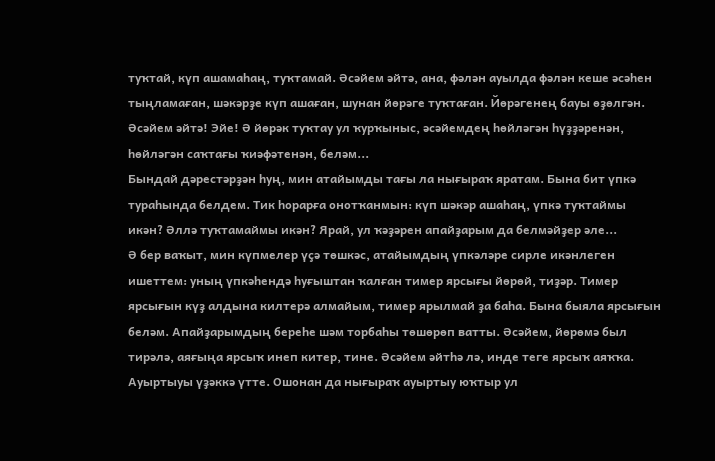туҡтай, күп ашамаһаң, туҡтамай. Әсәйем әйтә, ана, фәлән ауылда фәлән кеше әсәһен тыңламаған, шәкәрҙе күп ашаған, шунан йөрәге туҡтаған. Йөрәгенең бауы өҙөлгән. Әсәйем әйтә! Эйе! Ә йөрәк туҡтау ул ҡурҡыныс, әсәйемдең һөйләгән һүҙҙәренән, һөйләгән саҡтағы ҡиәфәтенән, беләм...
Бындай дәрестәрҙән һуң, мин атайымды тағы ла нығыраҡ яратам. Бына бит үпкә тураһында белдем. Тик һорарға онотҡанмын: күп шәкәр ашаһаң, үпкә туҡтаймы икән? Әллә туҡтамаймы икән? Ярай, ул ҡәҙәрен апайҙарым да белмәйҙер әле...
Ә бер ваҡыт, мин күпмелер үҫә төшкәс, атайымдың үпкәләре сирле икәнлеген ишеттем: уның үпкәһендә һуғыштан ҡалған тимер ярсығы йөрөй, тиҙәр. Тимер ярсығын күҙ алдына килтерә алмайым, тимер ярылмай ҙа баһа. Бына быяла ярсығын беләм. Апайҙарымдың береһе шәм торбаһы төшөрөп ватты. Әсәйем, йөрөмә был тирәлә, аяғыңа ярсыҡ инеп китер, тине. Әсәйем әйтһә лә, инде теге ярсыҡ аяҡҡа. Ауыртыуы үҙәккә үтте. Ошонан да нығыраҡ ауыртыу юҡтыр ул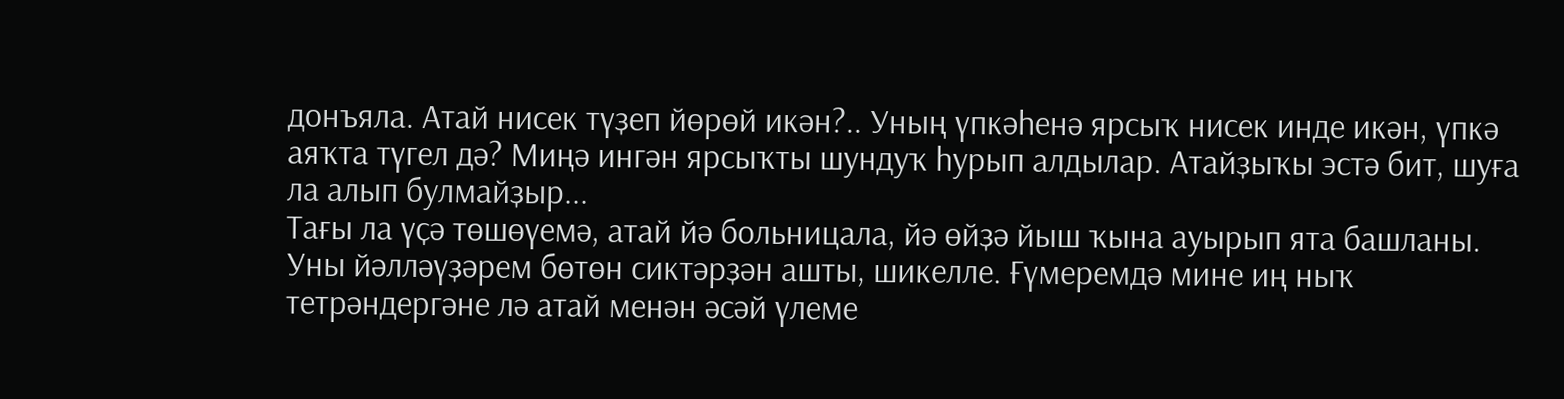донъяла. Атай нисек түҙеп йөрөй икән?.. Уның үпкәһенә ярсыҡ нисек инде икән, үпкә аяҡта түгел дә? Миңә ингән ярсыҡты шундуҡ һурып алдылар. Атайҙыҡы эстә бит, шуға ла алып булмайҙыр...
Тағы ла үҫә төшөүемә, атай йә больницала, йә өйҙә йыш ҡына ауырып ята башланы. Уны йәлләүҙәрем бөтөн сиктәрҙән ашты, шикелле. Ғүмеремдә мине иң ныҡ тетрәндергәне лә атай менән әсәй үлеме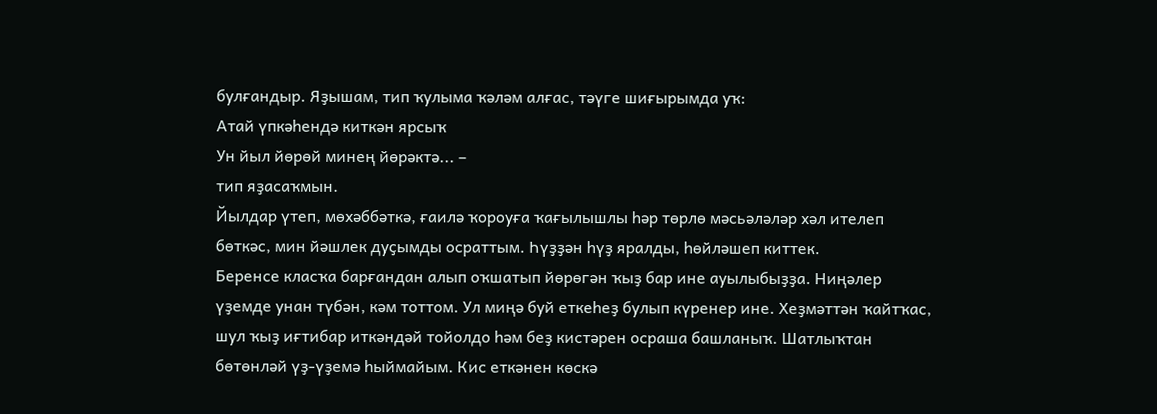булғандыр. Яҙышам, тип ҡулыма ҡәләм алғас, тәүге шиғырымда уҡ:
Атай үпкәһендә киткән ярсыҡ
Ун йыл йөрөй минең йөрәктә... –
тип яҙасаҡмын.
Йылдар үтеп, мөхәббәткә, ғаилә ҡороуға ҡағылышлы һәр төрлө мәсьәләләр хәл ителеп бөткәс, мин йәшлек дуҫымды осраттым. Һүҙҙән һүҙ яралды, һөйләшеп киттек.
Беренсе класҡа барғандан алып оҡшатып йөрөгән ҡыҙ бар ине ауылыбыҙҙа. Ниңәлер үҙемде унан түбән, кәм тоттом. Ул миңә буй еткеһеҙ булып күренер ине. Хеҙмәттән ҡайтҡас, шул ҡыҙ иғтибар иткәндәй тойолдо һәм беҙ кистәрен осраша башланыҡ. Шатлыҡтан бөтөнләй үҙ-үҙемә һыймайым. Кис еткәнен көскә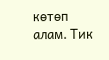көтөп алам. Тик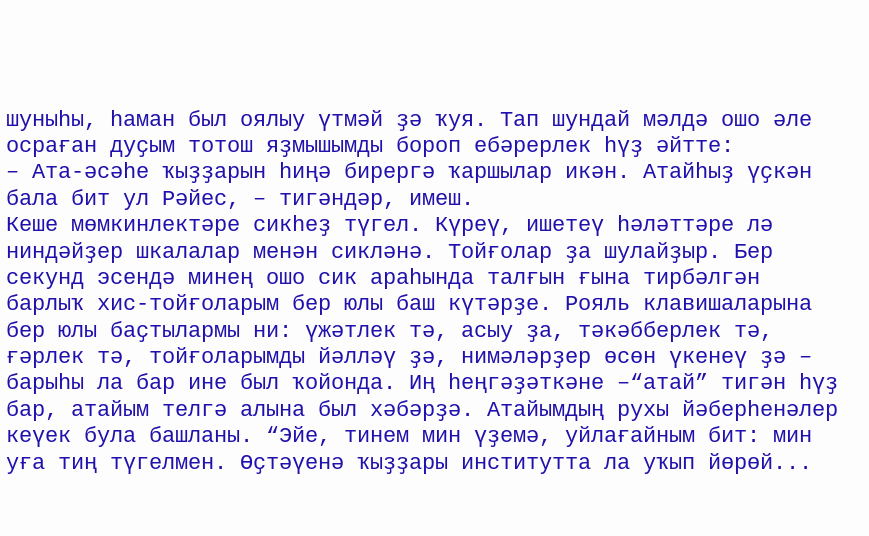шуныһы, һаман был оялыу үтмәй ҙә ҡуя. Тап шундай мәлдә ошо әле осраған дуҫым тотош яҙмышымды бороп ебәрерлек һүҙ әйтте:
– Ата-әсәһе ҡыҙҙарын һиңә бирергә ҡаршылар икән. Атайһыҙ үҫкән бала бит ул Рәйес, – тигәндәр, имеш.
Кеше мөмкинлектәре сикһеҙ түгел. Күреү, ишетеү һәләттәре лә ниндәйҙер шкалалар менән сикләнә. Тойғолар ҙа шулайҙыр. Бер секунд эсендә минең ошо сик араһында талғын ғына тирбәлгән барлыҡ хис-тойғоларым бер юлы баш күтәрҙе. Рояль клавишаларына бер юлы баҫтылармы ни: үжәтлек тә, асыу ҙа, тәкәбберлек тә, ғәрлек тә, тойғоларымды йәлләү ҙә, нимәләрҙер өсөн үкенеү ҙә – барыһы ла бар ине был ҡойонда. Иң һеңгәҙәткәне –“атай” тигән һүҙ бар, атайым телгә алына был хәбәрҙә. Атайымдың рухы йәберһенәлер кеүек була башланы. “Эйе, тинем мин үҙемә, уйлағайным бит: мин уға тиң түгелмен. Өҫтәүенә ҡыҙҙары институтта ла уҡып йөрөй...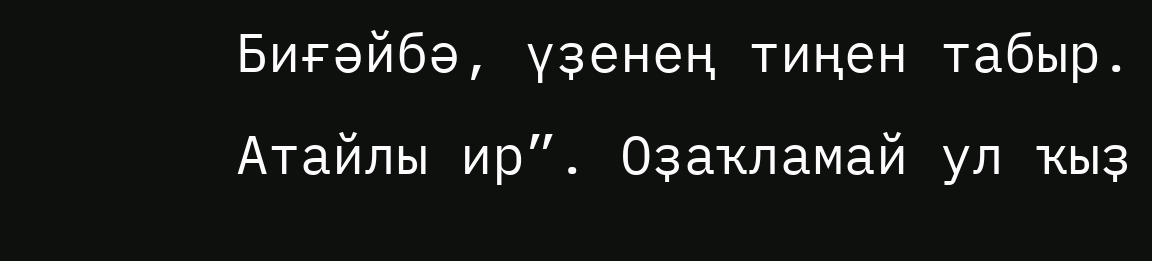Биғәйбә, үҙенең тиңен табыр. Атайлы ир”. Оҙаҡламай ул ҡыҙ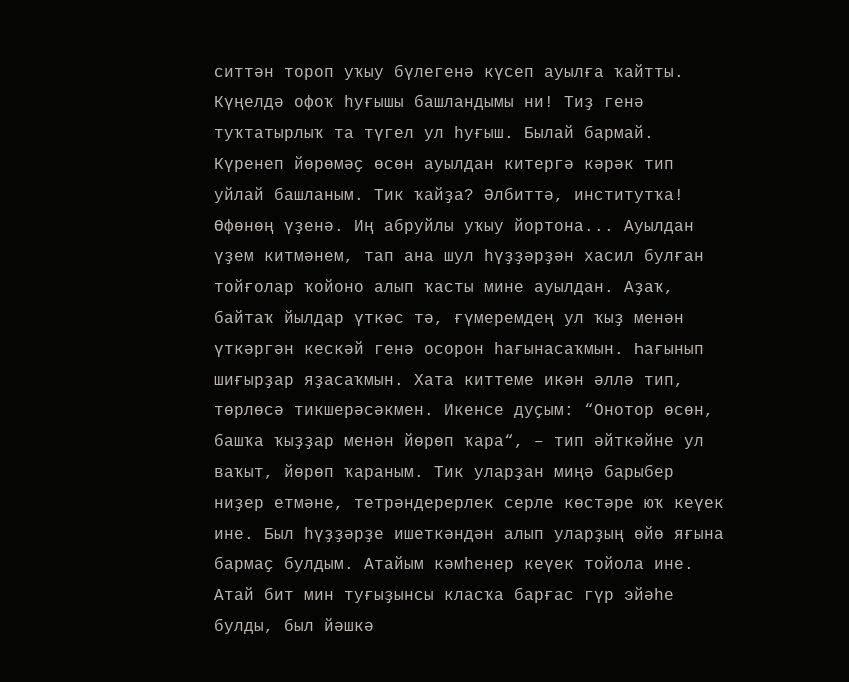ситтән тороп уҡыу бүлегенә күсеп ауылға ҡайтты. Күңелдә офоҡ һуғышы башландымы ни! Тиҙ генә туҡтатырлыҡ та түгел ул һуғыш. Былай бармай. Күренеп йөрөмәҫ өсөн ауылдан китергә кәрәк тип уйлай башланым. Тик ҡайҙа? Әлбиттә, институтҡа! Өфөнөң үҙенә. Иң абруйлы уҡыу йортона... Ауылдан үҙем китмәнем, тап ана шул һүҙҙәрҙән хасил булған тойғолар ҡойоно алып ҡасты мине ауылдан. Аҙаҡ, байтаҡ йылдар үткәс тә, ғүмеремдең ул ҡыҙ менән үткәргән кескәй генә осорон һағынасаҡмын. Һағынып шиғырҙар яҙасаҡмын. Хата киттеме икән әллә тип, төрлөсә тикшерәсәкмен. Икенсе дуҫым: “Онотор өсөн, башҡа ҡыҙҙар менән йөрөп ҡара“, – тип әйткәйне ул ваҡыт, йөрөп ҡараным. Тик уларҙан миңә барыбер ниҙер етмәне, тетрәндерерлек серле көстәре юҡ кеүек ине. Был һүҙҙәрҙе ишеткәндән алып уларҙың өйө яғына бармаҫ булдым. Атайым кәмһенер кеүек тойола ине. Атай бит мин туғыҙынсы класҡа барғас гүр эйәһе булды, был йәшкә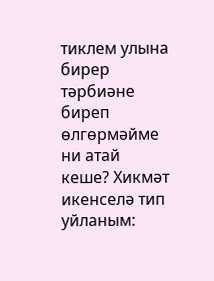тиклем улына бирер тәрбиәне биреп өлгөрмәйме ни атай кеше? Хикмәт икенселә тип уйланым: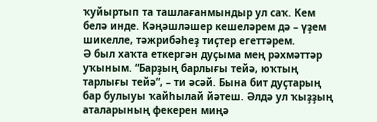ҡуйыртып та ташлағанмындыр ул саҡ. Кем белә инде. Кәңәшләшер кешеләрем дә – үҙем шикелле, тәжрибәһеҙ тиҫтер егеттәрем.
Ә был хаҡта еткергән дуҫыма мең рәхмәттәр уҡыным. “Барҙың барлығы тейә, юҡтың тарлығы тейә”, – ти әсәй. Бына бит дуҫтарың бар булыуы ҡайһылай йәтеш. Әлдә ул ҡыҙҙың аталарының фекерен миңә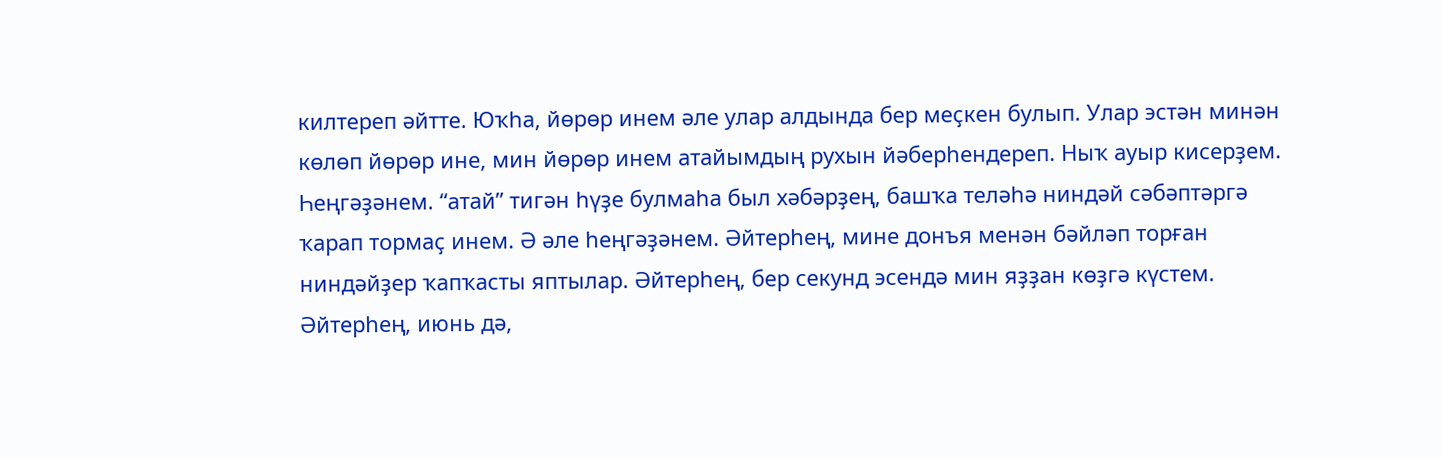килтереп әйтте. Юҡһа, йөрөр инем әле улар алдында бер меҫкен булып. Улар эстән минән көлөп йөрөр ине, мин йөрөр инем атайымдың рухын йәберһендереп. Ныҡ ауыр кисерҙем. Һеңгәҙәнем. “атай” тигән һүҙе булмаһа был хәбәрҙең, башҡа теләһә ниндәй сәбәптәргә ҡарап тормаҫ инем. Ә әле һеңгәҙәнем. Әйтерһең, мине донъя менән бәйләп торған ниндәйҙер ҡапҡасты яптылар. Әйтерһең, бер секунд эсендә мин яҙҙан көҙгә күстем. Әйтерһең, июнь дә,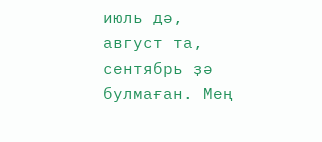июль дә, август та, сентябрь ҙә булмаған. Мең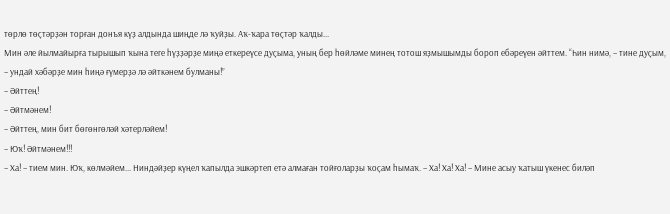төрлө төҫтәрҙән торған донъя күҙ алдында шиңде лә ҡуйҙы. Аҡ-ҡара төҫтәр ҡалды...
Мин әле йылмайырға тырышып ҡына теге һүҙҙәрҙе миңә еткереүсе дуҫыма, уның бер һөйләме минең тотош яҙмышымды бороп ебәреүен әйттем. “Һин нимә, – тине дуҫым, – ундай хәбәрҙе мин һиңә ғүмерҙә лә әйткәнем булманы!”
– Әйттең!
– Әйтмәнем!
– Әйттең, мин бит бөгөнгөләй хәтерләйем!
– Юҡ! Әйтмәнем!!!
– Ха! – тием мин. Юҡ, көлмәйем... Ниндәйҙер күңел ҡапылда эшкәртеп етә алмаған тойғоларҙы ҡоҫам һымаҡ. – Ха! Ха! Ха! – Мине асыу ҡатыш үкенес биләп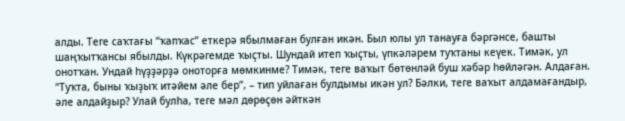алды. Теге саҡтағы “ҡапҡас” еткерә ябылмаған булған икән. Был юлы ул танауға бәргәнсе, башты шаңҡытҡансы ябылды. Күкрәгемде ҡыҫты. Шундай итеп ҡыҫты, үпкәләрем туҡтаны кеүек. Тимәк, ул онотҡан. Ундай һүҙҙәрҙә оноторға мөмкинме? Тимәк, теге ваҡыт бөтөнләй буш хәбәр һөйләгән. Алдаған. “Туҡта, быны ҡыҙыҡ итәйем әле бер”, – тип уйлаған булдымы икән ул? Бәлки, теге ваҡыт алдамағандыр, әле алдайҙыр? Улай булһа, теге мәл дөрөҫөн әйткән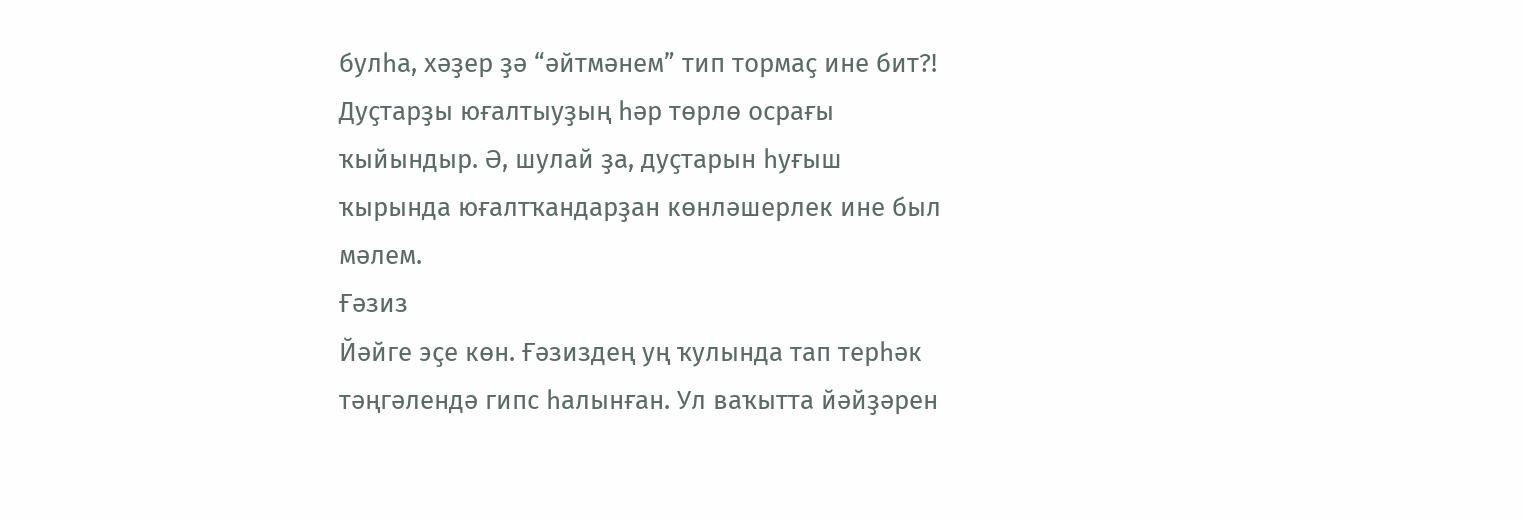булһа, хәҙер ҙә “әйтмәнем” тип тормаҫ ине бит?!
Дуҫтарҙы юғалтыуҙың һәр төрлө осрағы ҡыйындыр. Ә, шулай ҙа, дуҫтарын һуғыш ҡырында юғалтҡандарҙан көнләшерлек ине был мәлем.
Ғәзиз
Йәйге эҫе көн. Ғәзиздең уң ҡулында тап терһәк тәңгәлендә гипс һалынған. Ул ваҡытта йәйҙәрен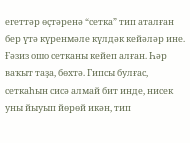егеттәр өҫтәренә “сетка” тип аталған бер үтә күренмәле күлдәк кейәләр ине. Ғәзиз ошо сетканы кейеп алған. Һәр ваҡыт таҙа, бөхтә. Гипсы булғас, сеткаһын сисә алмай бит инде, нисек уны йыуып йөрөй икән, тип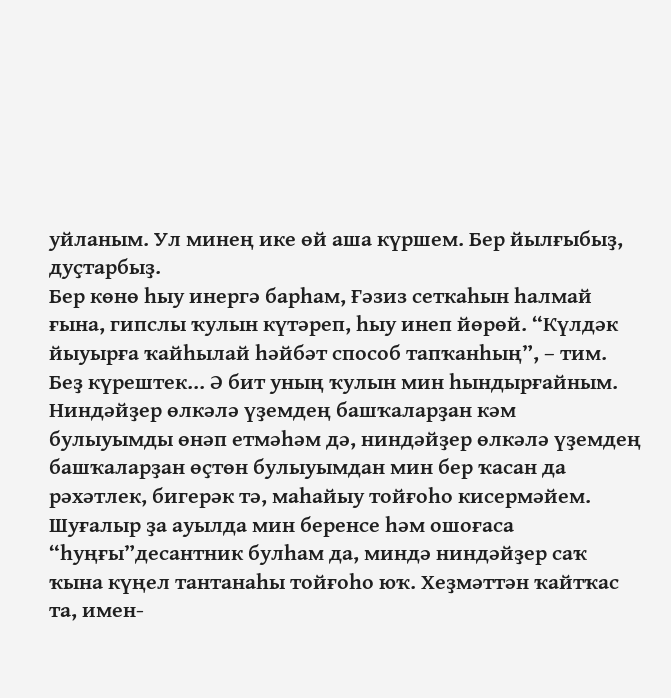уйланым. Ул минең ике өй аша күршем. Бер йылғыбыҙ, дуҫтарбыҙ.
Бер көнө һыу инергә барһам, Ғәзиз сеткаһын һалмай ғына, гипслы ҡулын күтәреп, һыу инеп йөрөй. “Күлдәк йыуырға ҡайһылай һәйбәт способ тапҡанһың”, – тим. Беҙ күрештек... Ә бит уның ҡулын мин һындырғайным.
Ниндәйҙер өлкәлә үҙемдең башҡаларҙан кәм булыуымды өнәп етмәһәм дә, ниндәйҙер өлкәлә үҙемдең башҡаларҙан өҫтөн булыуымдан мин бер ҡасан да рәхәтлек, бигерәк тә, маһайыу тойғоһо кисермәйем. Шуғалыр ҙа ауылда мин беренсе һәм ошоғаса “һуңғы”десантник булһам да, миндә ниндәйҙер саҡ ҡына күңел тантанаһы тойғоһо юҡ. Хеҙмәттән ҡайтҡас та, имен-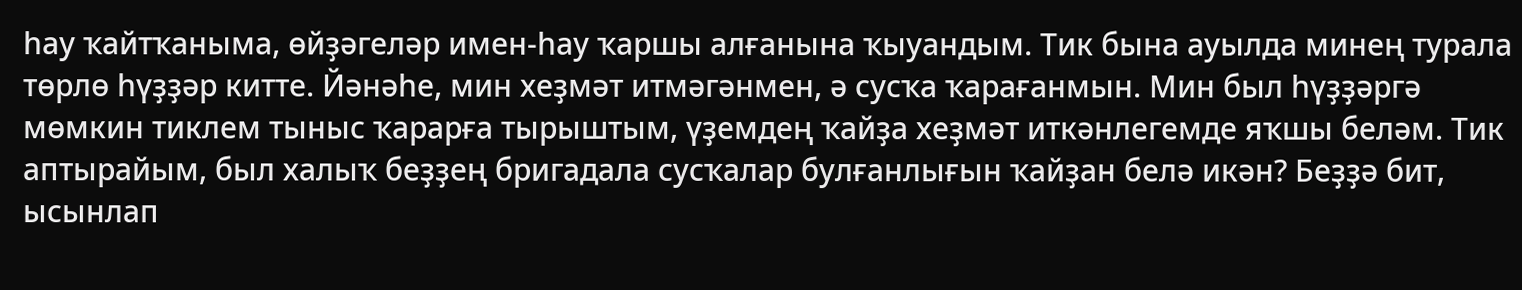һау ҡайтҡаныма, өйҙәгеләр имен-һау ҡаршы алғанына ҡыуандым. Тик бына ауылда минең турала төрлө һүҙҙәр китте. Йәнәһе, мин хеҙмәт итмәгәнмен, ә сусҡа ҡарағанмын. Мин был һүҙҙәргә мөмкин тиклем тыныс ҡарарға тырыштым, үҙемдең ҡайҙа хеҙмәт иткәнлегемде яҡшы беләм. Тик аптырайым, был халыҡ беҙҙең бригадала сусҡалар булғанлығын ҡайҙан белә икән? Беҙҙә бит, ысынлап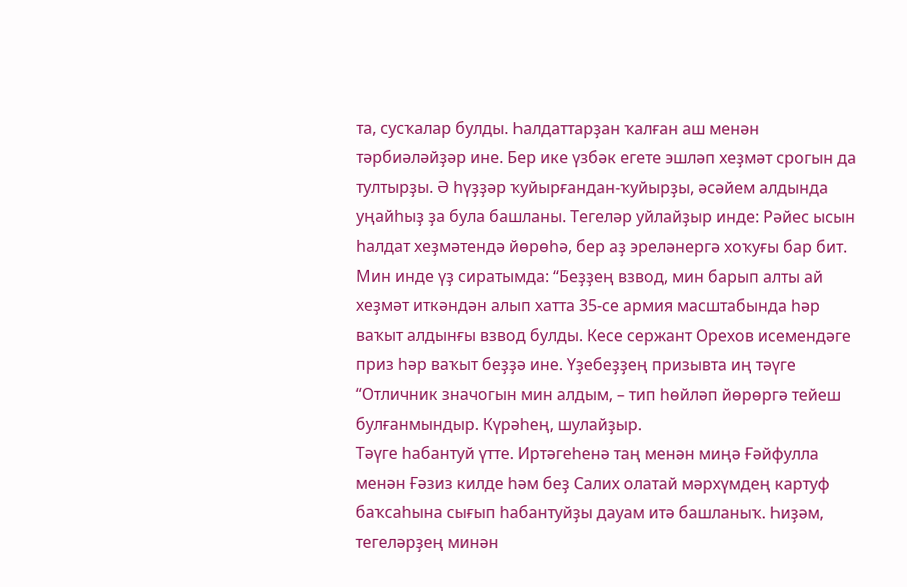та, сусҡалар булды. Һалдаттарҙан ҡалған аш менән тәрбиәләйҙәр ине. Бер ике үзбәк егете эшләп хеҙмәт срогын да тултырҙы. Ә һүҙҙәр ҡуйырғандан-ҡуйырҙы, әсәйем алдында уңайһыҙ ҙа була башланы. Тегеләр уйлайҙыр инде: Рәйес ысын һалдат хеҙмәтендә йөрөһә, бер аҙ эреләнергә хоҡуғы бар бит. Мин инде үҙ сиратымда: “Беҙҙең взвод, мин барып алты ай хеҙмәт иткәндән алып хатта 35-се армия масштабында һәр ваҡыт алдынғы взвод булды. Кесе сержант Орехов исемендәге приз һәр ваҡыт беҙҙә ине. Үҙебеҙҙең призывта иң тәүге “Отличник значогын мин алдым, – тип һөйләп йөрөргә тейеш булғанмындыр. Күрәһең, шулайҙыр.
Тәүге һабантуй үтте. Иртәгеһенә таң менән миңә Ғәйфулла менән Ғәзиз килде һәм беҙ Салих олатай мәрхүмдең картуф баҡсаһына сығып һабантуйҙы дауам итә башланыҡ. Һиҙәм, тегеләрҙең минән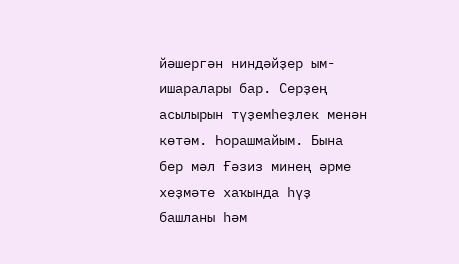йәшергән ниндәйҙер ым-ишаралары бар. Серҙең асылырын түҙемһеҙлек менән көтәм. Һорашмайым. Бына бер мәл Ғәзиз минең әрме хеҙмәте хаҡында һүҙ башланы һәм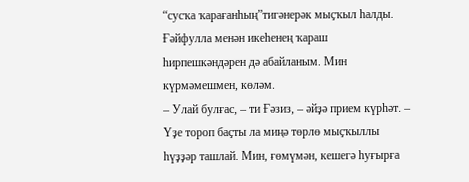“сусҡа ҡарағанһың”тигәнерәк мыҫҡыл һалды. Ғәйфулла менән икеһенең ҡараш һирпешкәндәрен дә абайланым. Мин күрмәмешмен, көләм.
– Улай булғас, – ти Ғәзиз, – әйҙә прием күрһәт. – Үҙе тороп баҫты ла миңә төрлө мыҫҡыллы һүҙҙәр ташлай. Мин, ғөмүмән, кешегә һуғырға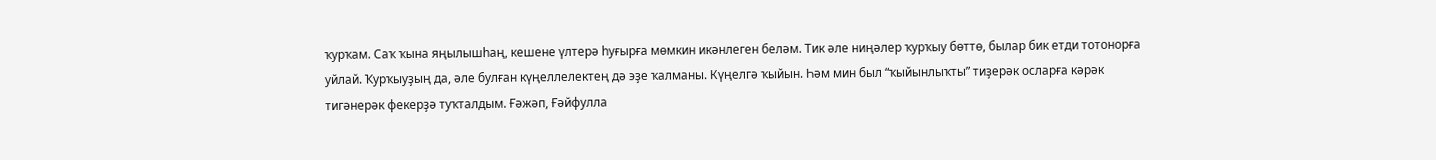ҡурҡам. Саҡ ҡына яңылышһаң, кешене үлтерә һуғырға мөмкин икәнлеген беләм. Тик әле ниңәлер ҡурҡыу бөттө, былар бик етди тотонорға уйлай. Ҡурҡыуҙың да, әле булған күңеллелектең дә эҙе ҡалманы. Күңелгә ҡыйын. Һәм мин был “ҡыйынлыҡты” тиҙерәк осларға кәрәк тигәнерәк фекерҙә туҡталдым. Ғәжәп, Ғәйфулла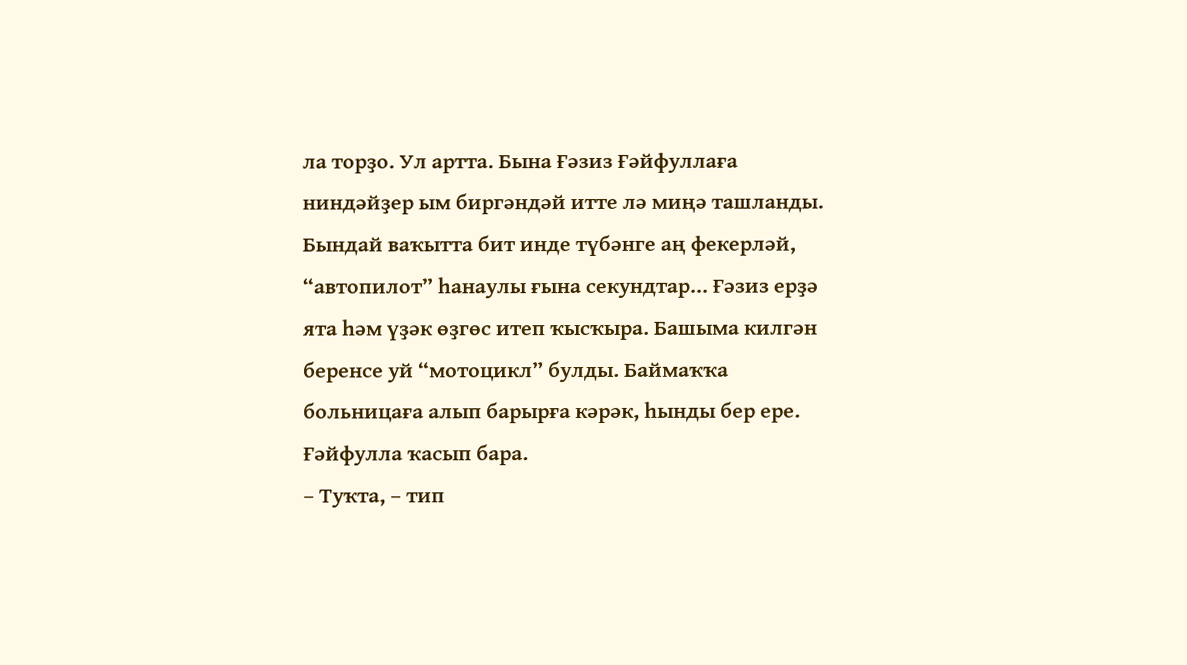ла торҙо. Ул артта. Бына Ғәзиз Ғәйфуллаға ниндәйҙер ым биргәндәй итте лә миңә ташланды. Бындай ваҡытта бит инде түбәнге аң фекерләй, “автопилот” һанаулы ғына секундтар... Ғәзиз ерҙә ята һәм үҙәк өҙгөс итеп ҡысҡыра. Башыма килгән беренсе уй “мотоцикл” булды. Баймаҡҡа больницаға алып барырға кәрәк, һынды бер ере. Ғәйфулла ҡасып бара.
– Туҡта, – тип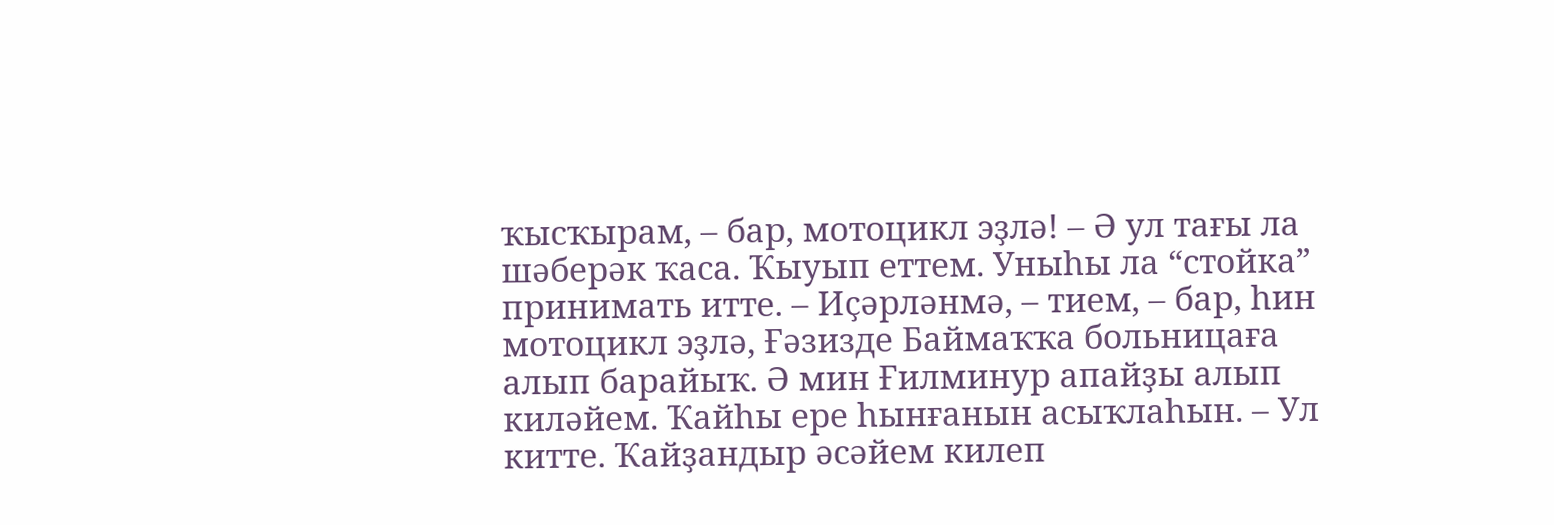ҡысҡырам, – бар, мотоцикл эҙлә! – Ә ул тағы ла шәберәк ҡаса. Ҡыуып еттем. Уныһы ла “стойка” принимать итте. – Иҫәрләнмә, – тием, – бар, һин мотоцикл эҙлә, Ғәзизде Баймаҡҡа больницаға алып барайыҡ. Ә мин Ғилминур апайҙы алып киләйем. Ҡайһы ере һынғанын асыҡлаһын. – Ул китте. Ҡайҙандыр әсәйем килеп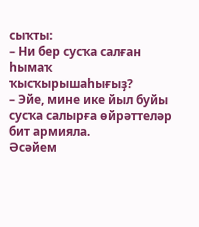сыҡты:
– Ни бер сусҡа салған һымаҡ ҡысҡырышаһығыҙ?
– Эйе, мине ике йыл буйы сусҡа салырға өйрәттеләр бит армияла.
Әсәйем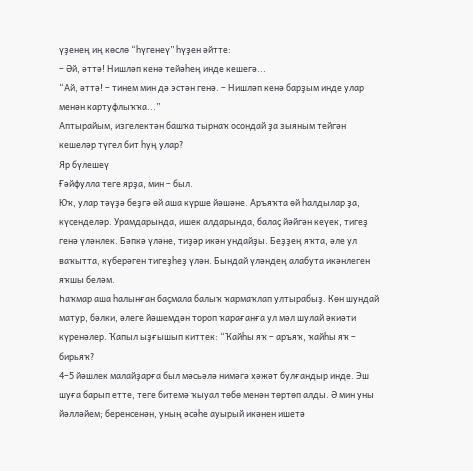үҙенең иң көслө “һүгенеү” һүҙен әйтте:
– Әй, әттә! Нишләп кенә тейәһең инде кешегә...
“Ай, әттә! – тинем мин дә эстән генә. – Нишләп кенә барҙым инде улар менән картуфлыҡҡа...”
Аптырайым, изгелектән башҡа тырнаҡ осондай ҙа зыяным тейгән кешеләр түгел бит һуң улар?
Яр бүлешеү
Ғәйфулла теге ярҙа, мин – был.
Юҡ, улар тәүҙә беҙгә өй аша күрше йәшәне. Аръяҡта өй һалдылар ҙа, күсенделәр. Урамдарында, ишек алдарында, балаҫ йәйгән кеүек, тигеҙ генә үләнлек. Бәпкә үләне, тиҙәр икән ундайҙы. Беҙҙең яҡта, әле ул ваҡытта, күберәген тигеҙһеҙ үлән. Бындай үләндең алабута икәнлеген яҡшы беләм.
Һаҡмар аша һалынған баҫмала балыҡ ҡармаҡлап ултырабыҙ. Көн шундай матур, бәлки, әлеге йәшемдән тороп ҡарағанға ул мәл шулай әкиәти күренәлер. Ҡапыл ыҙғышып киттек: “Ҡайһы яҡ – аръяҡ, ҡайһы яҡ – бирьяҡ?
4–5 йәшлек малайҙарға был мәсьәлә нимәгә хәжәт булғандыр инде. Эш шуға барып етте, теге битемә ҡыуал төбө менән төртөп алды. Ә мин уны йәлләйем; беренсенән, уның әсәһе ауырый икәнен ишетә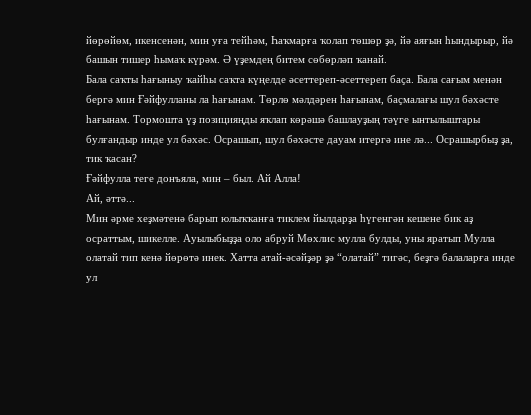йөрөйөм, икенсенән, мин уға тейһәм, Һаҡмарға ҡолап төшөр ҙә, йә аяғын һындырыр, йә башын тишер һымаҡ күрәм. Ә үҙемдең битем сөбөрләп ҡанай.
Бала саҡты һағыныу ҡайһы саҡта күңелде әсеттереп-әсеттереп баҫа. Бала сағым менән бергә мин Ғәйфулланы ла һағынам. Төрлө мәлдәрен һағынам, баҫмалағы шул бәхәсте һағынам. Тормошта үҙ позицияңды яҡлап көрәшә башлауҙың тәүге ынтылыштары булғандыр инде ул бәхәс. Осрашып, шул бәхәсте дауам итергә ине лә... Осрашырбыҙ ҙа, тик ҡасан?
Ғәйфулла теге донъяла, мин – был. Ай Алла!
Ай, әттә...
Мин әрме хеҙмәтенә барып юлыҡҡанға тиклем йылдарҙа һүгенгән кешене бик аҙ осраттым, шикелле. Ауылыбыҙҙа оло абруй Мөхлис мулла булды, уны яратып Мулла олатай тип кенә йөрөтә инек. Хатта атай-әсәйҙәр ҙә “олатай” тигәс, беҙгә балаларға инде ул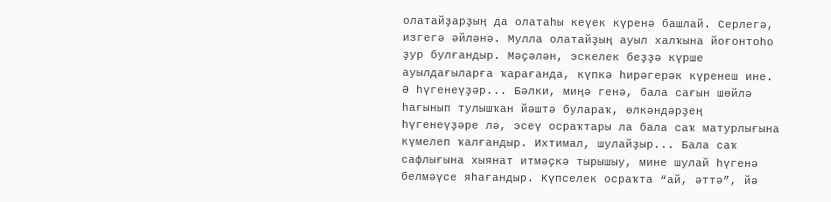олатайҙарҙың да олатаһы кеүек күренә башлай. Серлегә, изгегә әйләнә. Мулла олатайҙың ауыл халҡына йоғонтоһо ҙур булғандыр. Мәҫәлән, эскелек беҙҙә күрше ауылдағыларға ҡарағанда, күпкә һирәгерәк күренеш ине. Ә һүгенеүҙәр... Бәлки, миңә генә, бала сағын шөйлә һағынып тулышҡан йәштә булараҡ, өлкәндәрҙең һүгенеүҙәре лә, эсеү осраҡтары ла бала саҡ матурлығына күмелеп ҡалғандыр. Ихтимал, шулайҙыр... Бала саҡ сафлығына хыянат итмәҫкә тырышыу, мине шулай һүгенә белмәүсе яһағандыр. Күпселек осраҡта “ай, әттә”, йә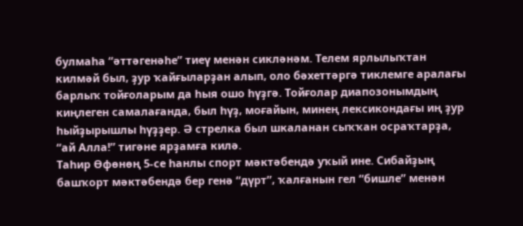булмаһа “әттәгенәһе” тиеү менән сикләнәм. Телем ярлылыҡтан килмәй был, ҙур ҡайғыларҙан алып, оло бәхеттәргә тиклемге аралағы барлыҡ тойғоларым да һыя ошо һүҙгә. Тойғолар диапозонымдың киңлеген самалағанда, был һүҙ, моғайын, минең лексикондағы иң ҙур һыйҙырышлы һүҙҙер. Ә стрелка был шкаланан сыҡҡан осраҡтарҙа, “ай Алла!” тигәне ярҙамға килә.
Таһир Өфөнөң 5-се һанлы спорт мәктәбендә уҡый ине. Сибайҙың башҡорт мәктәбендә бер генә “дүрт”, ҡалғанын гел “бишле” менән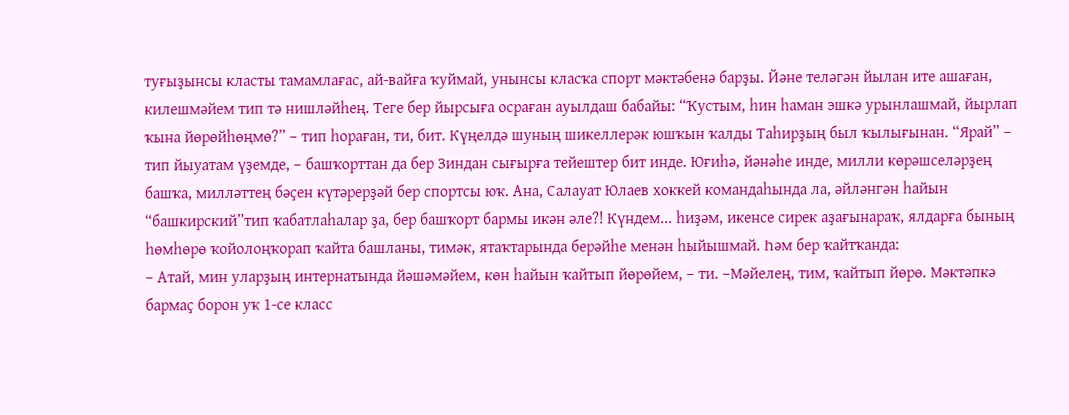туғыҙынсы класты тамамлағас, ай-вайға ҡуймай, унынсы класҡа спорт мәктәбенә барҙы. Йәне теләгән йылан ите ашаған, килешмәйем тип тә нишләйһең. Теге бер йырсыға осраған ауылдаш бабайы: “Ҡустым, һин һаман эшкә урынлашмай, йырлап ҡына йөрөйһөңмө?” – тип һораған, ти, бит. Күңелдә шуның шикеллерәк юшҡын ҡалды Таһирҙың был ҡылығынан. “Ярай” – тип йыуатам үҙемде, – башҡорттан да бер Зиндан сығырға тейештер бит инде. Юғиһә, йәнәһе инде, милли көрәшселәрҙең башҡа, милләттең бәҫен күтәрерҙәй бер спортсы юҡ. Ана, Салауат Юлаев хоккей командаһында ла, әйләнгән һайын “башкирский”тип ҡабатлаһалар ҙа, бер башҡорт бармы икән әле?! Күндем... һиҙәм, икенсе сирек аҙағынараҡ, ялдарға бының һөмһөрө ҡойолоңҡорап ҡайта башланы, тимәк, ятаҡтарында берәйһе менән һыйышмай. Һәм бер ҡайтҡанда:
– Атай, мин уларҙың интернатында йәшәмәйем, көн һайын ҡайтып йөрөйем, – ти. –Мәйелең, тим, ҡайтып йөрө. Мәктәпкә бармаҫ борон уҡ 1-се класс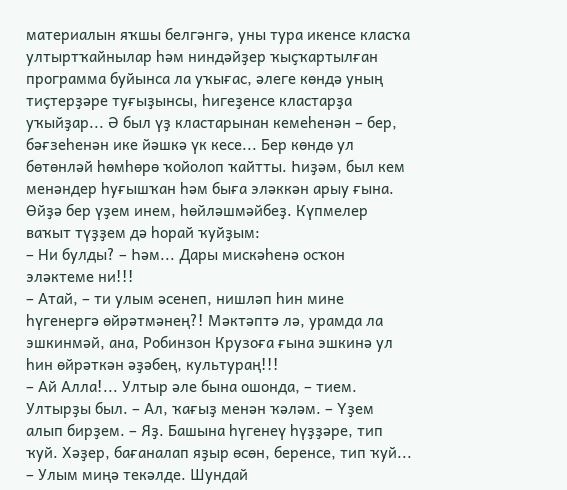материалын яҡшы белгәнгә, уны тура икенсе класҡа ултыртҡайнылар һәм ниндәйҙер ҡыҫҡартылған программа буйынса ла уҡығас, әлеге көндә уның тиҫтерҙәре туғыҙынсы, һигеҙенсе кластарҙа уҡыйҙар... Ә был үҙ кластарынан кемеһенән – бер, бәғзеһенән ике йәшкә үк кесе... Бер көндө ул бөтөнләй һөмһөрө ҡойолоп ҡайтты. Һиҙәм, был кем менәндер һуғышҡан һәм быға эләккән арыу ғына. Өйҙә бер үҙем инем, һөйләшмәйбеҙ. Күпмелер ваҡыт түҙҙем дә һорай ҡуйҙым:
– Ни булды? – Һәм... Дары мискәһенә осҡон эләктеме ни!!!
– Атай, – ти улым әсенеп, нишләп һин мине һүгенергә өйрәтмәнең?! Мәктәптә лә, урамда ла эшкинмәй, ана, Робинзон Крузоға ғына эшкинә ул һин өйрәткән әҙәбең, культураң!!!
– Ай Алла!... Ултыр әле бына ошонда, – тием. Ултырҙы был. – Ал, ҡағыҙ менән ҡәләм. – Үҙем алып бирҙем. – Яҙ. Башына һүгенеү һүҙҙәре, тип ҡуй. Хәҙер, бағаналап яҙыр өсөн, беренсе, тип ҡуй... – Улым миңә текәлде. Шундай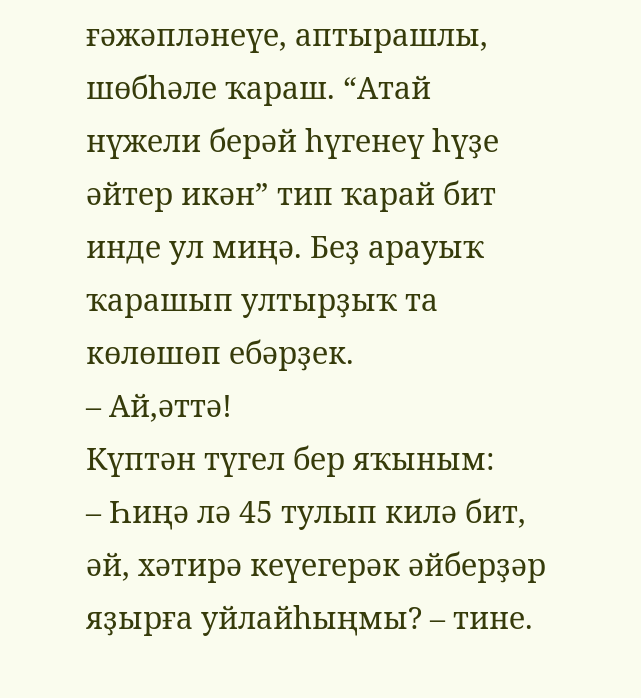ғәжәпләнеүе, аптырашлы, шөбһәле ҡараш. “Атай нүжели берәй һүгенеү һүҙе әйтер икән” тип ҡарай бит инде ул миңә. Беҙ арауыҡ ҡарашып ултырҙыҡ та көлөшөп ебәрҙек.
– Ай,әттә!
Күптән түгел бер яҡыным:
– Һиңә лә 45 тулып килә бит, әй, хәтирә кеүегерәк әйберҙәр яҙырға уйлайһыңмы? – тине.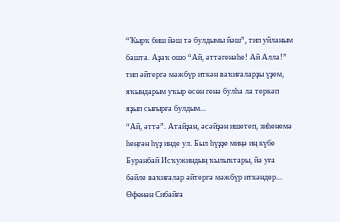“Ҡырҡ биш йәш тә булдымы йәш”, тип уйланым башта. Аҙаҡ ошо “Ай, әттәгенәһе! Ай Алла!” тип әйтергә мәжбүр иткән ваҡиғаларҙы үҙем, яҡындарым уҡыр өсөн генә булһа ла теркәп яҙып сығырға булдым...
“Ай, әттә”. Атайҙан, әсәйҙән ишетеп, зиһенемә һеңгән һүҙ инде ул. Был һүҙҙе миңә иң күбе Буранбай Исҡужиндың ҡылыҡтары, йә уға бәйле ваҡиғалар әйтергә мәжбүр иткәндер...
Өфөнән Сибайға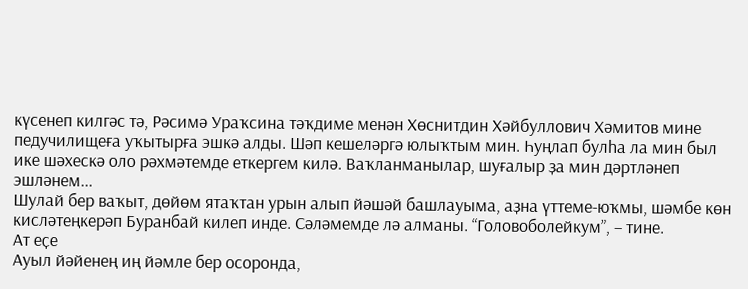күсенеп килгәс тә, Рәсимә Ураҡсина тәҡдиме менән Хөснитдин Хәйбуллович Хәмитов мине педучилищеға уҡытырға эшкә алды. Шәп кешеләргә юлыҡтым мин. Һуңлап булһа ла мин был ике шәхескә оло рәхмәтемде еткергем килә. Ваҡланманылар, шуғалыр ҙа мин дәртләнеп эшләнем...
Шулай бер ваҡыт, дөйөм ятаҡтан урын алып йәшәй башлауыма, аҙна үттеме-юҡмы, шәмбе көн кисләтеңкерәп Буранбай килеп инде. Сәләмемде лә алманы. “Головоболейкум”, – тине.
Ат еҫе
Ауыл йәйенең иң йәмле бер осоронда,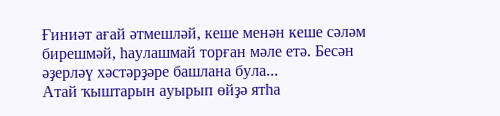Ғиниәт ағай әтмешләй, кеше менән кеше сәләм бирешмәй, һаулашмай торған мәле етә. Бесән әҙерләү хәстәрҙәре башлана була...
Атай ҡыштарын ауырып өйҙә ятһа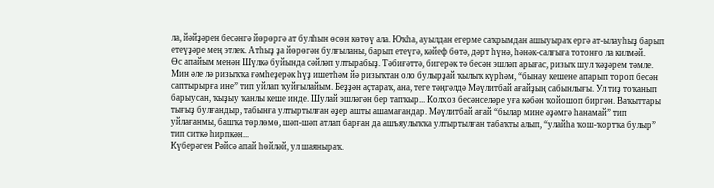ла, йәйҙәрен бесәнгә йөрөргә ат булһын өсөн көтөү ала. Юҡһа, ауылдан егерме саҡрымдан ашыуыраҡ ергә ат-ылауһыҙ барып етеүҙәре мең этлек. Атһыҙ ҙа йөрөгән булғыланы, барып етеүгә, кәйеф бөтә, дәрт һүнә, һәнәк-салғыға тотонғо ла килмәй.
Өс апайым менән Шүлкә буйында сәйләп ултырабыҙ. Тәбиғәттә, бигерәк тә бесән эшләп арығас, ризыҡ шул ҡәҙәрем тәмле. Мин әле лә ризыҡҡа ғәмһеҙерәк һүҙ ишетһәм йә ризыҡтан оло булырҙай ҡылыҡ күрһәм, “бынау кешене апарып тороп бесән саптырырға ине” тип уйлап ҡуйғылайым. Беҙҙән аҫтараҡ, ана, теге тәңгәлдә Мәүлитбай ағайҙың сабынлығы. Ул тиҙ тоҡанып барыусан, ҡыҙыу ҡанлы кеше инде. Шулай эшләгән бер тапҡыр... Колхоз бесәнселәре уға кәбән ҡойошоп биргән. Ваҡыттары тығыҙ булғандыр, табынға ултыртылған әҙер ашты ашамағандар. Мәүлитбай ағай “былар мине әҙәмгә һанамай” тип уйлағанмы, башҡа төрлөмө, шәп-шәп атлап барған да ашъяулыҡҡа ултыртылған табаҡты алып, “улайһа ҡош-ҡортҡа булыр” тип ситкә һирпкән...
Күберәген Рәйсә апай һөйләй, ул шаяныраҡ.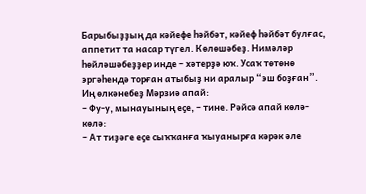Барыбыҙҙың да кәйефе һәйбәт, кәйеф һәйбәт булғас, аппетит та насар түгел. Көлөшәбеҙ. Нимәләр һөйләшәбеҙҙер инде – хәтерҙә юҡ. Усаҡ төтөнө эргәһендә торған атыбыҙ ни аралыр “эш боҙған”. Иң өлкәнебеҙ Мәрзиә апай:
– Фу-у, мынауының еҫе, – тине. Рәйсә апай көлә-көлә:
– Ат тиҙәге еҫе сыҡҡанға ҡыуанырға кәрәк әле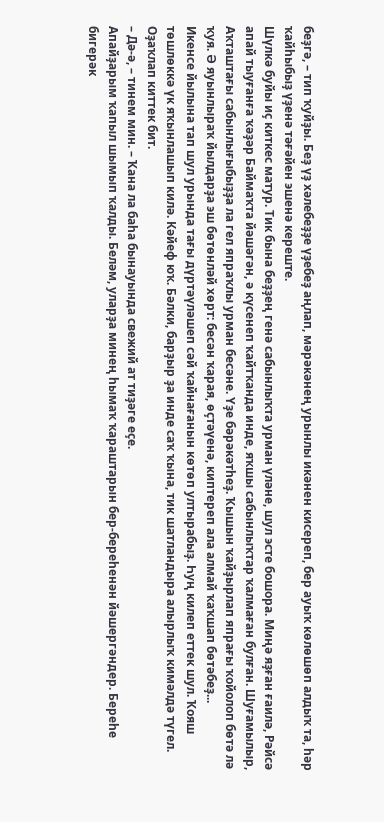беҙгә, – тип ҡуйҙы. Беҙ үҙ хәлебеҙҙе үҙебеҙ аңлап, мәрәкәнең урынлы икәнен кисереп, бер ауыҡ көлөшөп алдыҡ та, һәр ҡайһыбыҙ үҙенә тәғәйен эшенә кереште.
Шүлкә буйы иҫ киткес матур. Тик бына беҙҙең генә сабынлыҡта урман үләне, шул эсте бошора. Миңә яҙған ғаилә, Рәйсә апай тыуғанға ҡәҙәр Баймаҡта йәшәгән, ә күсенеп ҡайтҡанда инде, яҡшы сабынлыҡтар ҡалмаған булған. Шуғамылыр, Аҡташтағы сабынлығыбыҙҙа ла гел япраҡлы урман бесәне. Үҙе бәрәкәтһеҙ. Ҡышын ҡайҙырлап япрағы ҡойолоп бөтә лә ҡуя. Ә яуынлыраҡ йылдарҙа эш бөтөнләй хөрт: бесән ҡарая, өҫтәүенә, киптереп ала алмай ҡаҡшап бөтәбеҙ...
Икенсе йылына тап шул урында тағы дүртәүләшеп сәй ҡайнағанын көтөп ултырабыҙ. Һуң килеп еттек шул. Ҡояш төшлөккә үк яҡынлашып килә. Кәйеф юҡ. Бәлки, барҙыр ҙа инде саҡ ҡына, тик шатландыра алырлыҡ кимәлдә түгел. Оҙаҡлап киттек бит.
– Дә-ә, – тинем мин. – Ҡана ла баһа бынауында свежий ат тиҙәге еҫе.
Апайҙарым ҡапыл шымып ҡалды. Беләм, уларҙа минең һымаҡ ҡараштарын бер-береһенән йәшергәндер. Береһе бигерәк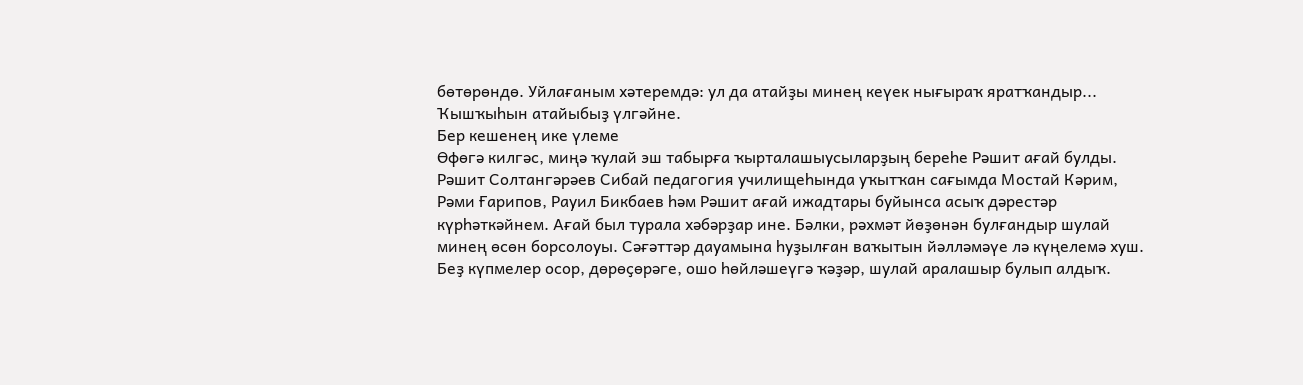бөтөрөндө. Уйлағаным хәтеремдә: ул да атайҙы минең кеүек нығыраҡ яратҡандыр... Ҡышҡыһын атайыбыҙ үлгәйне.
Бер кешенең ике үлеме
Өфөгә килгәс, миңә ҡулай эш табырға ҡырталашыусыларҙың береһе Рәшит ағай булды. Рәшит Солтангәрәев Сибай педагогия училищеһында уҡытҡан сағымда Мостай Кәрим, Рәми Ғарипов, Рауил Бикбаев һәм Рәшит ағай ижадтары буйынса асыҡ дәрестәр күрһәткәйнем. Ағай был турала хәбәрҙар ине. Бәлки, рәхмәт йөҙөнән булғандыр шулай минең өсөн борсолоуы. Сәғәттәр дауамына һуҙылған ваҡытын йәлләмәүе лә күңелемә хуш. Беҙ күпмелер осор, дөрөҫөрәге, ошо һөйләшеүгә ҡәҙәр, шулай аралашыр булып алдыҡ.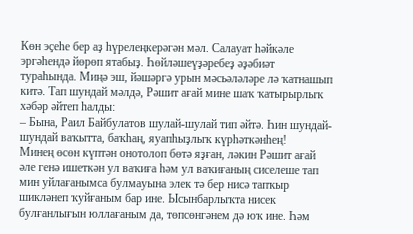Көн эҫеһе бер аҙ һүрелеңкерәгән мәл. Салауат һәйкәле эргәһендә йөрөп ятабыҙ. Һөйләшеүҙәребеҙ әҙәбиәт тураһында. Миңә эш, йәшәргә урын мәсьәләләре лә ҡатнашып китә. Тап шундай мәлдә, Рәшит ағай мине шаҡ ҡатырырлыҡ хәбәр әйтеп һалды:
– Бына, Раил Байбулатов шулай-шулай тип әйтә. Һин шундай-шундай ваҡытта, баҡһаң, яуапһыҙлыҡ күрһәткәнһең!
Минең өсөн күптән онотолоп бөтә яҙған, ләкин Рәшит ағай әле генә ишеткән ул ваҡиға һәм ул ваҡиғаның сиселеше тап мин уйлағанымса булмауына элек тә бер нисә тапҡыр шикләнеп ҡуйғаным бар ине. Ысынбарлыҡта нисек булғанлығын юллағаным да, төпсөнгәнем дә юҡ ине. Һәм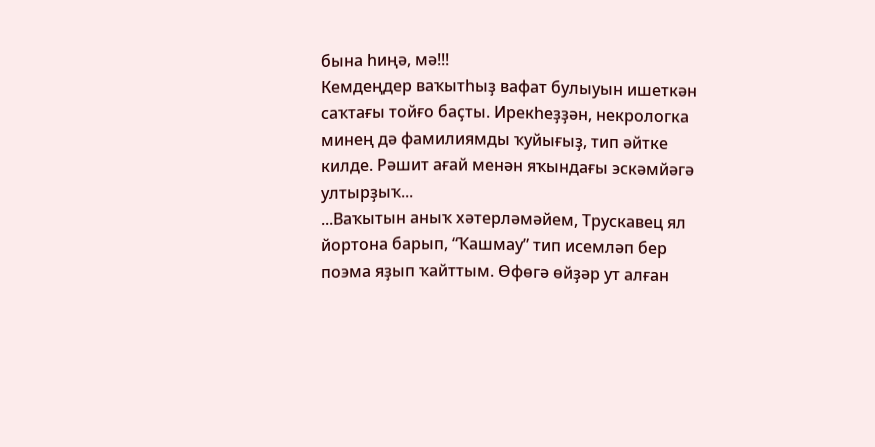бына һиңә, мә!!!
Кемдеңдер ваҡытһыҙ вафат булыуын ишеткән саҡтағы тойғо баҫты. Ирекһеҙҙән, некрологка минең дә фамилиямды ҡуйығыҙ, тип әйтке килде. Рәшит ағай менән яҡындағы эскәмйәгә ултырҙыҡ...
...Ваҡытын аныҡ хәтерләмәйем, Трускавец ял йортона барып, “Ҡашмау” тип исемләп бер поэма яҙып ҡайттым. Өфөгә өйҙәр ут алған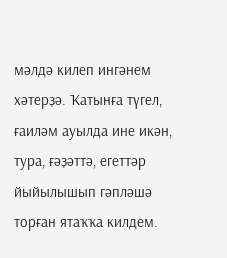мәлдә килеп ингәнем хәтерҙә. Ҡатынға түгел, ғаиләм ауылда ине икән, тура, ғәҙәттә, егеттәр йыйылышып гәпләшә торған ятаҡҡа килдем.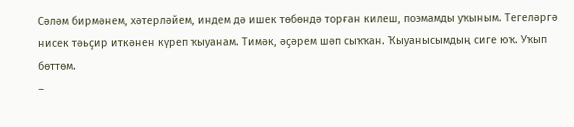Сәләм бирмәнем, хәтерләйем, индем дә ишек төбөндә торған килеш, поэмамды уҡыным. Тегеләргә нисек тәьҫир иткәнен күреп ҡыуанам. Тимәк, әҫәрем шәп сыҡҡан. Ҡыуанысымдың сиге юҡ. Уҡып бөттөм.
–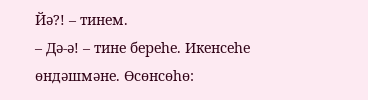Йә?! – тинем.
– Дә-ә! – тине береһе. Икенсеһе өндәшмәне. Өсөнсөһө: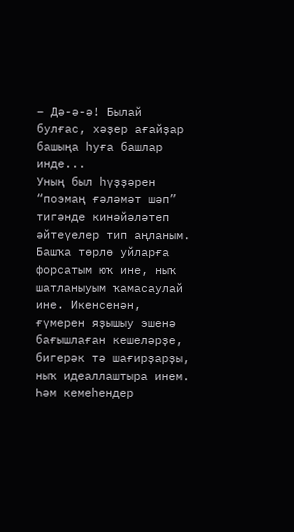– Дә-ә-ә! Былай булғас, хәҙер ағайҙар башыңа һуға башлар инде...
Уның был һүҙҙәрен “поэмаң ғәләмәт шәп” тигәнде кинәйәләтеп әйтеүелер тип аңланым. Башҡа төрлө уйларға форсатым юҡ ине, ныҡ шатланыуым ҡамасаулай ине. Икенсенән, ғүмерен яҙышыу эшенә бағышлаған кешеләрҙе, бигерәк тә шағирҙарҙы, ныҡ идеаллаштыра инем. Һәм кемеһендер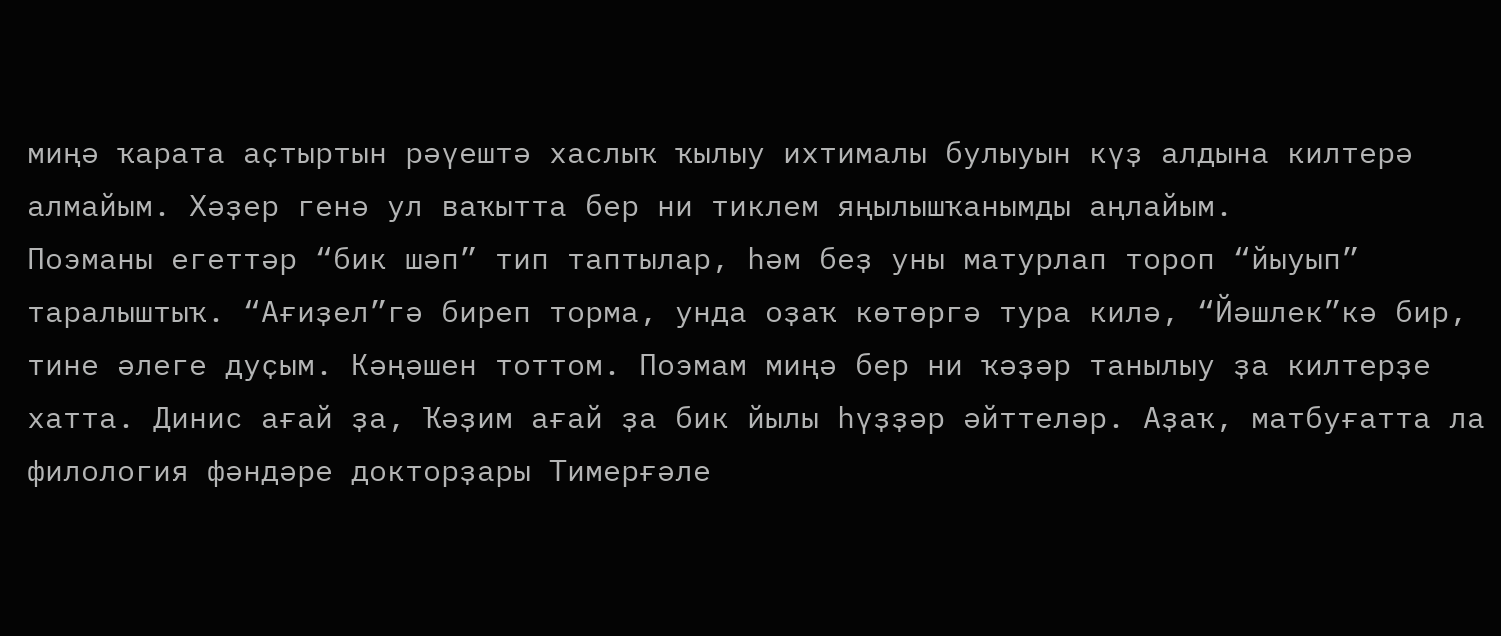миңә ҡарата аҫтыртын рәүештә хаслыҡ ҡылыу ихтималы булыуын күҙ алдына килтерә алмайым. Хәҙер генә ул ваҡытта бер ни тиклем яңылышҡанымды аңлайым.
Поэманы егеттәр “бик шәп” тип таптылар, һәм беҙ уны матурлап тороп “йыуып” таралыштыҡ. “Ағиҙел”гә биреп торма, унда оҙаҡ көтөргә тура килә, “Йәшлек”кә бир, тине әлеге дуҫым. Кәңәшен тоттом. Поэмам миңә бер ни ҡәҙәр танылыу ҙа килтерҙе хатта. Динис ағай ҙа, Ҡәҙим ағай ҙа бик йылы һүҙҙәр әйттеләр. Аҙаҡ, матбуғатта ла филология фәндәре докторҙары Тимерғәле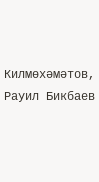Килмөхәмәтов, Рауил Бикбаев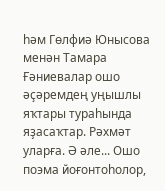һәм Гөлфиә Юнысова менән Тамара Ғәниевалар ошо әҫәремдең уңышлы яҡтары тураһында яҙасаҡтар. Рәхмәт уларға. Ә әле... Ошо поэма йоғонтоһолор,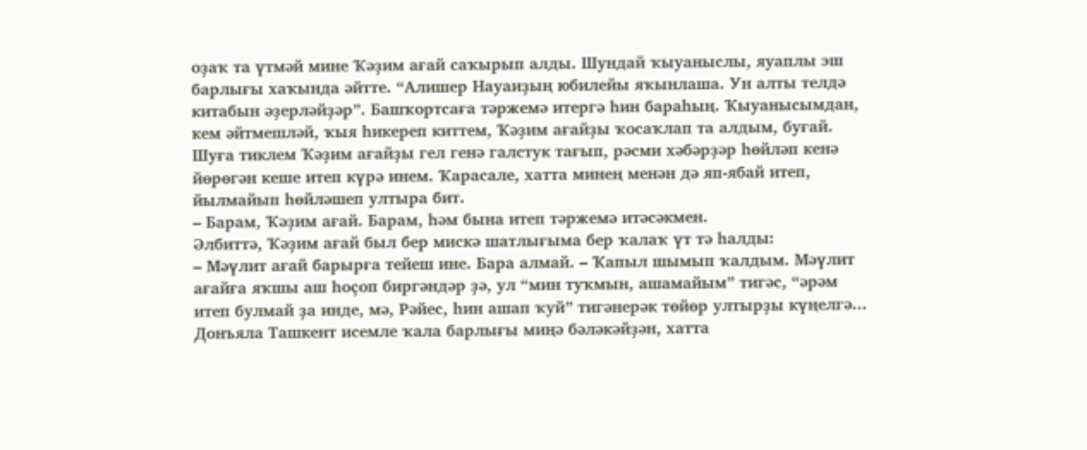оҙаҡ та үтмәй мине Ҡәҙим ағай саҡырып алды. Шундай ҡыуаныслы, яуаплы эш барлығы хаҡында әйтте. “Алишер Науаиҙың юбилейы яҡынлаша. Ун алты телдә китабын әҙерләйҙәр”. Башҡортсаға тәржемә итергә һин бараһың. Ҡыуанысымдан, кем әйтмешләй, ҡыя һикереп киттем, Ҡәҙим ағайҙы ҡосаҡлап та алдым, буғай. Шуға тиклем Ҡәҙим ағайҙы гел генә галстук тағып, рәсми хәбәрҙәр һөйләп кенә йөрөгән кеше итеп күрә инем. Ҡарасале, хатта минең менән дә яп-ябай итеп, йылмайып һөйләшеп ултыра бит.
– Барам, Ҡәҙим ағай. Барам, һәм бына итеп тәржемә итәсәкмен.
Әлбиттә, Ҡәҙим ағай был бер мискә шатлығыма бер ҡалаҡ үт тә һалды:
– Мәүлит ағай барырға тейеш ине. Бара алмай. – Ҡапыл шымып ҡалдым. Мәүлит ағайға яҡшы аш һоҫоп биргәндәр ҙә, ул “мин туҡмын, ашамайым” тигәс, “әрәм итеп булмай ҙа инде, мә, Рәйес, һин ашап ҡуй” тигәнерәк төйөр ултырҙы күңелгә...
Донъяла Ташкент исемле ҡала барлығы миңә бәләкәйҙән, хатта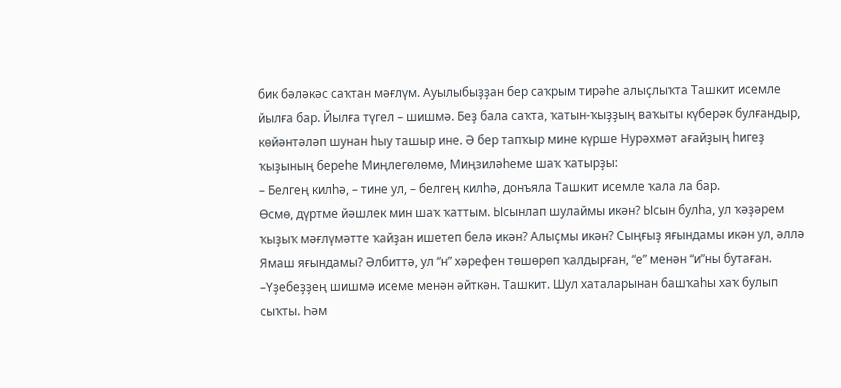бик бәләкәс саҡтан мәғлүм. Ауылыбыҙҙан бер саҡрым тирәһе алыҫлыҡта Ташкит исемле йылға бар. Йылға түгел – шишмә. Беҙ бала саҡта, ҡатын-ҡыҙҙың ваҡыты күберәк булғандыр, көйәнтәләп шунан һыу ташыр ине. Ә бер тапҡыр мине күрше Нурәхмәт ағайҙың һигеҙ ҡыҙының береһе Миңлегөлөмө, Миңзиләһеме шаҡ ҡатырҙы:
– Белгең килһә, – тине ул, – белгең килһә, донъяла Ташкит исемле ҡала ла бар.
Өсмө, дүртме йәшлек мин шаҡ ҡаттым. Ысынлап шулаймы икән? Ысын булһа, ул ҡәҙәрем ҡыҙыҡ мәғлүмәтте ҡайҙан ишетеп белә икән? Алыҫмы икән? Сыңғыҙ яғындамы икән ул, әллә Ямаш яғындамы? Әлбиттә, ул “н” хәрефен төшөрөп ҡалдырған, “е” менән “и”ны бутаған. –Үҙебеҙҙең шишмә исеме менән әйткән. Ташкит. Шул хаталарынан башҡаһы хаҡ булып сыҡты. Һәм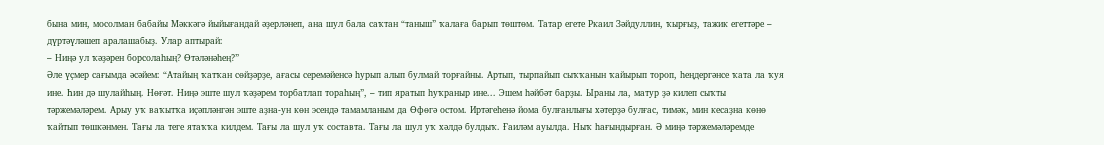бына мин, мосолман бабайы Мәккәгә йыйығандай әҙерләнеп, ана шул бала саҡтан “таныш” ҡалаға барып төштөм. Татар егете Ркаил Зәйдуллин, ҡырғыҙ, тажик егеттәре – дүртәүләшеп аралашабыҙ. Улар аптырай:
– Ниңә ул ҡәҙәрен борсолаһың? Өтәләнәһең?”
Әле үҫмер сағымда әсәйем: “Атайың ҡатҡан сөйҙәрҙе, ағасы серемәйенсә һурып алып булмай торғайны. Артып, тырпайып сыҡҡанын ҡайырып тороп, һеңдергәнсе ҡата ла ҡуя ине. Һин дә шулайһың. Нөғәт. Ниңә эште шул ҡәҙәрем торбатлап тораһың”, – тип яратып һуҡраныр ине... Эшем һәйбәт барҙы. Ыраны ла, матур ҙә килеп сыҡты тәржемәләрем. Арыу уҡ ваҡытҡа иҫәпләнгән эште аҙна-ун көн эсендә тамамланым да Өфөгә остом. Иртәгеһенә йома булғанлығы хәтерҙә булғас, тимәк, мин кесаҙна көнө ҡайтып төшкәнмен. Тағы ла теге ятаҡҡа килдем. Тағы ла шул уҡ составта. Тағы ла шул уҡ хәлдә булдыҡ. Ғаиләм ауылда. Ныҡ һағындырған. Ә миңә тәржемәләремде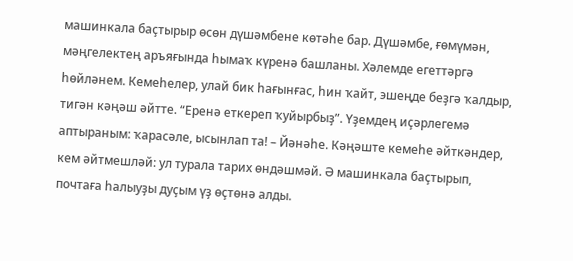машинкала баҫтырыр өсөн дүшәмбене көтәһе бар. Дүшәмбе, ғөмүмән, мәңгелектең аръяғында һымаҡ күренә башланы. Хәлемде егеттәргә һөйләнем. Кемеһелер, улай бик һағынғас, һин ҡайт, эшеңде беҙгә ҡалдыр, тигән кәңәш әйтте. “Еренә еткереп ҡуйырбыҙ”. Үҙемдең иҫәрлегемә аптыраным: ҡарасәле, ысынлап та! – Йәнәһе. Кәңәште кемеһе әйткәндер, кем әйтмешләй: ул турала тарих өндәшмәй. Ә машинкала баҫтырып, почтаға һалыуҙы дуҫым үҙ өҫтөнә алды.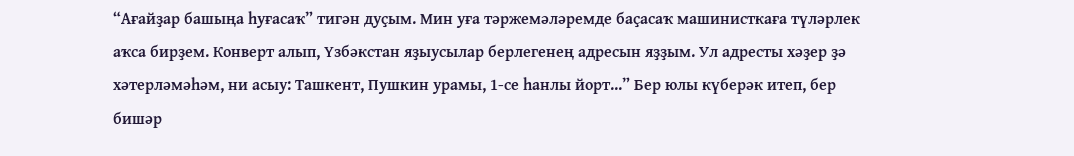“Ағайҙар башыңа һуғасаҡ” тигән дуҫым. Мин уға тәржемәләремде баҫасаҡ машинисткаға түләрлек аҡса бирҙем. Конверт алып, Үзбәкстан яҙыусылар берлегенең адресын яҙҙым. Ул адресты хәҙер ҙә хәтерләмәһәм, ни асыу: Ташкент, Пушкин урамы, 1-се һанлы йорт...” Бер юлы күберәк итеп, бер бишәр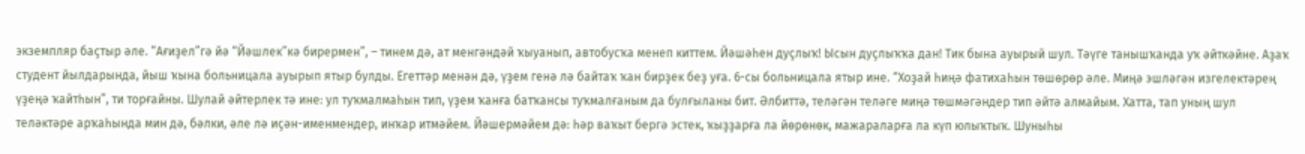экземпляр баҫтыр әле. “Ағиҙел”гә йә “Йәшлек”кә бирермен”, – тинем дә, ат менгәндәй ҡыуанып, автобусҡа менеп киттем. Йәшәһен дуҫлыҡ! Ысын дуҫлыҡҡа дан! Тик бына ауырый шул. Тәүге танышҡанда уҡ әйткәйне. Аҙаҡ студент йылдарында, йыш ҡына больницала ауырып ятыр булды. Егеттәр менән дә, үҙем генә лә байтаҡ ҡан бирҙек беҙ уға. 6-сы больницала ятыр ине. “Хоҙай һиңә фатихаһын төшөрөр әле. Миңә эшләгән изгелектәрең үҙеңә ҡайтһын”, ти торғайны. Шулай әйтерлек тә ине: ул туҡмалмаһын тип, үҙем ҡанға батҡансы туҡмалғаным да булғыланы бит. Әлбиттә, теләгән теләге миңә төшмәгәндер тип әйтә алмайым. Хатта, тап уның шул теләктәре арҡаһында мин дә, бәлки, әле лә иҫән-именмендер, инҡар итмәйем. Йәшермәйем дә: һәр ваҡыт бергә эстек, ҡыҙҙарға ла йөрөнөк, мажараларға ла күп юлыҡтыҡ. Шуныһы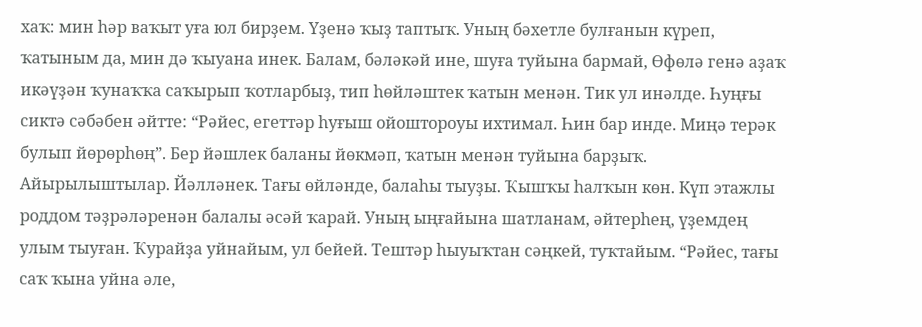хаҡ: мин һәр ваҡыт уға юл бирҙем. Үҙенә ҡыҙ таптыҡ. Уның бәхетле булғанын күреп, ҡатыным да, мин дә ҡыуана инек. Балам, бәләкәй ине, шуға туйына бармай, Өфөлә генә аҙаҡ икәүҙән ҡунаҡҡа саҡырып ҡотларбыҙ, тип һөйләштек ҡатын менән. Тик ул инәлде. Һуңғы сиктә сәбәбен әйтте: “Рәйес, егеттәр һуғыш ойоштороуы ихтимал. Һин бар инде. Миңә терәк булып йөрөрһөң”. Бер йәшлек баланы йөкмәп, ҡатын менән туйына барҙыҡ. Айырылыштылар. Йәлләнек. Тағы өйләнде, балаһы тыуҙы. Ҡышҡы һалҡын көн. Күп этажлы роддом тәҙрәләренән балалы әсәй ҡарай. Уның ыңғайына шатланам, әйтерһең, үҙемдең улым тыуған. Ҡурайҙа уйнайым, ул бейей. Тештәр һыуыҡтан сәңкей, туҡтайым. “Рәйес, тағы саҡ ҡына уйна әле,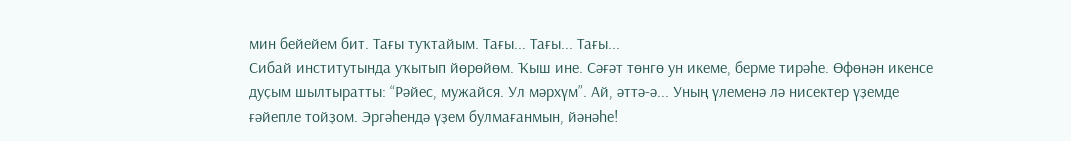мин бейейем бит. Тағы туҡтайым. Тағы... Тағы... Тағы...
Сибай институтында уҡытып йөрөйөм. Ҡыш ине. Сәғәт төнгө ун икеме, берме тирәһе. Өфөнән икенсе дуҫым шылтыратты: “Рәйес, мужайся. Ул мәрхүм”. Ай, әттә-ә... Уның үлеменә лә нисектер үҙемде ғәйепле тойҙом. Эргәһендә үҙем булмағанмын, йәнәһе!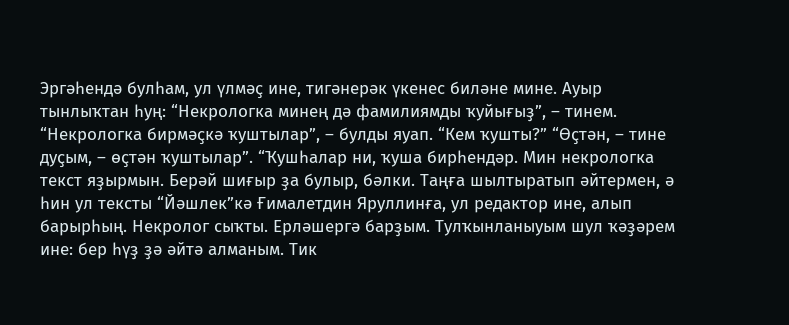Эргәһендә булһам, ул үлмәҫ ине, тигәнерәк үкенес биләне мине. Ауыр тынлыҡтан һуң: “Некрологка минең дә фамилиямды ҡуйығыҙ”, – тинем. “Некрологка бирмәҫкә ҡуштылар”, – булды яуап. “Кем ҡушты?” “Өҫтән, – тине дуҫым, – өҫтән ҡуштылар”. “Ҡушһалар ни, ҡуша бирһендәр. Мин некрологка текст яҙырмын. Берәй шиғыр ҙа булыр, бәлки. Таңға шылтыратып әйтермен, ә һин ул тексты “Йәшлек”кә Ғималетдин Яруллинға, ул редактор ине, алып барырһың. Некролог сыҡты. Ерләшергә барҙым. Тулҡынланыуым шул ҡәҙәрем ине: бер һүҙ ҙә әйтә алманым. Тик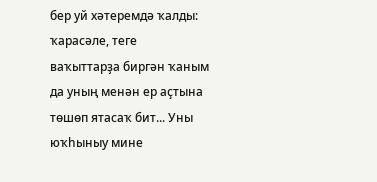бер уй хәтеремдә ҡалды: ҡарасәле, теге ваҡыттарҙа биргән ҡаным да уның менән ер аҫтына төшөп ятасаҡ бит... Уны юҡһыныу мине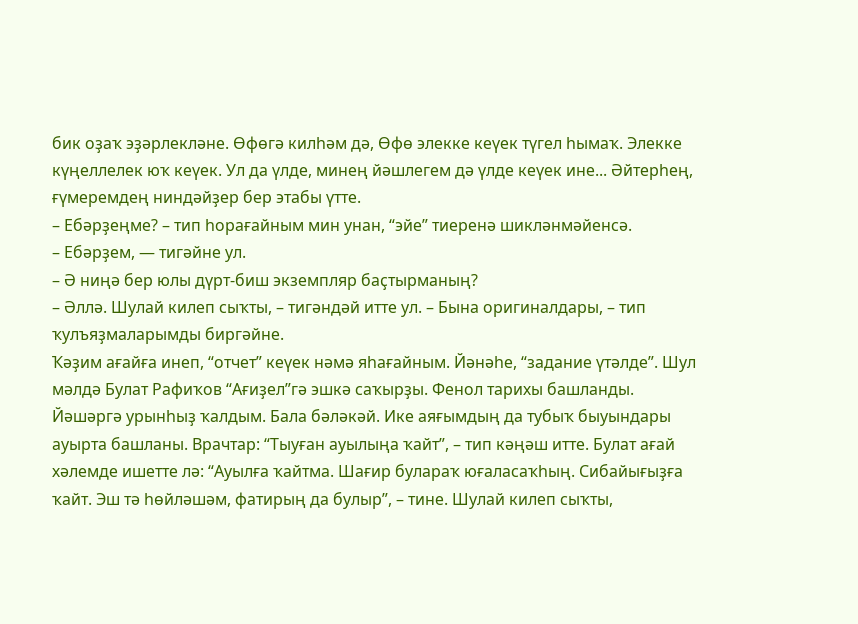бик оҙаҡ эҙәрлекләне. Өфөгә килһәм дә, Өфө элекке кеүек түгел һымаҡ. Элекке күңеллелек юҡ кеүек. Ул да үлде, минең йәшлегем дә үлде кеүек ине... Әйтерһең, ғүмеремдең ниндәйҙер бер этабы үтте.
– Ебәрҙеңме? – тип һорағайным мин унан, “эйе” тиеренә шикләнмәйенсә.
– Ебәрҙем, — тигәйне ул.
– Ә ниңә бер юлы дүрт-биш экземпляр баҫтырманың?
– Әллә. Шулай килеп сыҡты, – тигәндәй итте ул. – Бына оригиналдары, – тип ҡулъяҙмаларымды биргәйне.
Ҡәҙим ағайға инеп, “отчет” кеүек нәмә яһағайным. Йәнәһе, “задание үтәлде”. Шул мәлдә Булат Рафиҡов “Ағиҙел”гә эшкә саҡырҙы. Фенол тарихы башланды. Йәшәргә урынһыҙ ҡалдым. Бала бәләкәй. Ике аяғымдың да тубыҡ быуындары ауырта башланы. Врачтар: “Тыуған ауылыңа ҡайт”, – тип кәңәш итте. Булат ағай хәлемде ишетте лә: “Ауылға ҡайтма. Шағир булараҡ юғаласаҡһың. Сибайығыҙға ҡайт. Эш тә һөйләшәм, фатирың да булыр”, – тине. Шулай килеп сыҡты,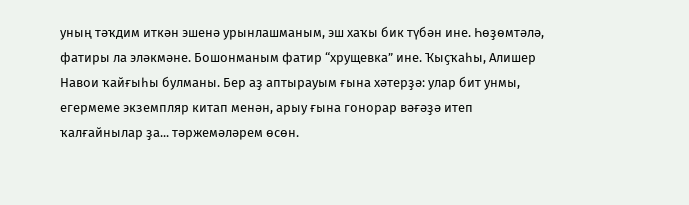уның тәҡдим иткән эшенә урынлашманым, эш хаҡы бик түбән ине. Һөҙөмтәлә, фатиры ла эләкмәне. Бошонманым фатир “хрущевка” ине. Ҡыҫҡаһы, Алишер Навои ҡайғыһы булманы. Бер аҙ аптырауым ғына хәтерҙә: улар бит унмы, егермеме экземпляр китап менән, арыу ғына гонорар вәғәҙә итеп ҡалғайнылар ҙа... тәржемәләрем өсөн.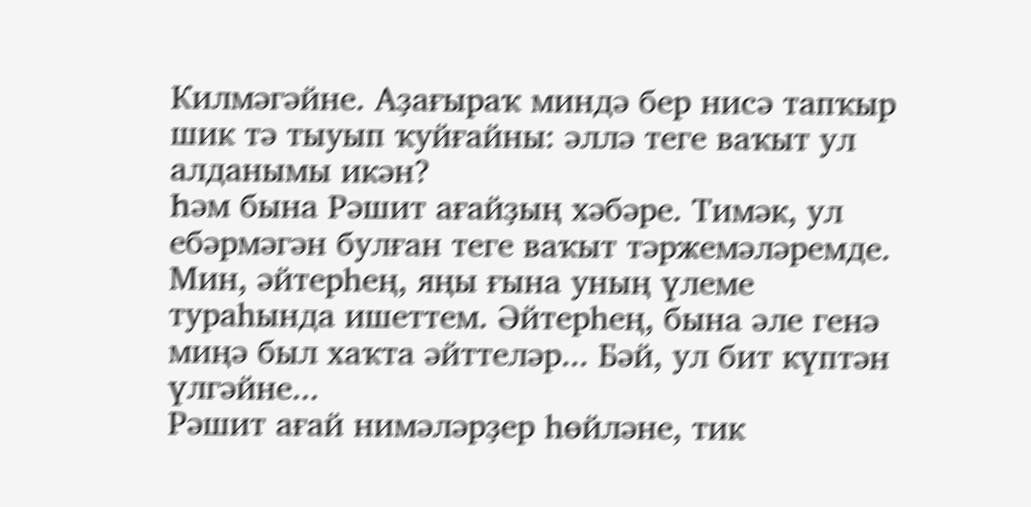Килмәгәйне. Аҙағыраҡ миндә бер нисә тапҡыр шик тә тыуып ҡуйғайны: әллә теге ваҡыт ул алданымы икән?
Һәм бына Рәшит ағайҙың хәбәре. Тимәк, ул ебәрмәгән булған теге ваҡыт тәржемәләремде. Мин, әйтерһең, яңы ғына уның үлеме тураһында ишеттем. Әйтерһең, бына әле генә миңә был хаҡта әйттеләр... Бәй, ул бит күптән үлгәйне...
Рәшит ағай нимәләрҙер һөйләне, тик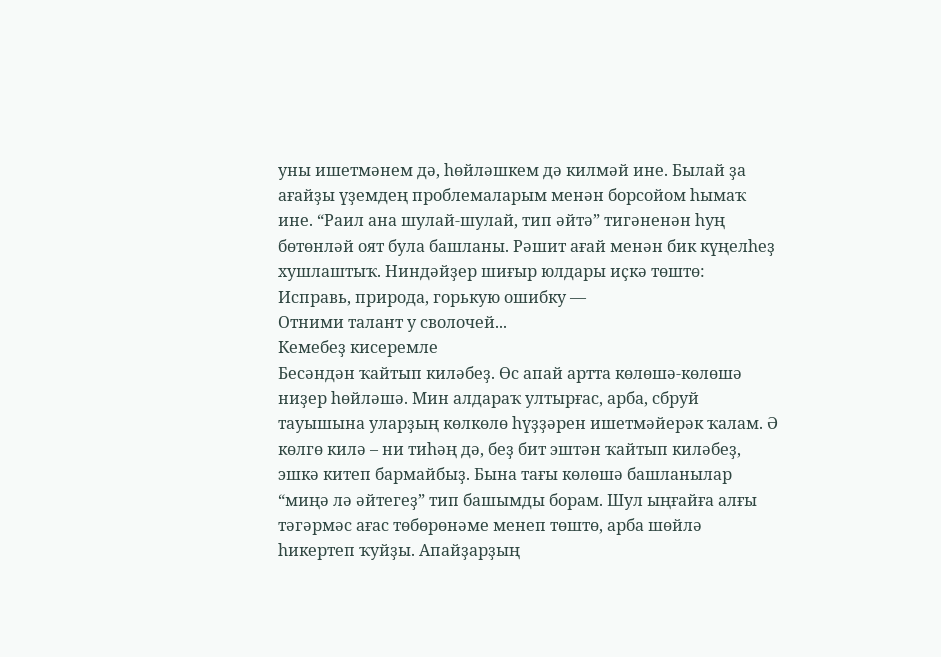уны ишетмәнем дә, һөйләшкем дә килмәй ине. Былай ҙа ағайҙы үҙемдең проблемаларым менән борсойом һымаҡ ине. “Раил ана шулай-шулай, тип әйтә” тигәненән һуң бөтөнләй оят була башланы. Рәшит ағай менән бик күңелһеҙ хушлаштыҡ. Ниндәйҙер шиғыр юлдары иҫкә төштө:
Исправь, природа, горькую ошибку —
Отними талант у сволочей...
Кемебеҙ кисеремле
Бесәндән ҡайтып киләбеҙ. Өс апай артта көлөшә-көлөшә ниҙер һөйләшә. Мин алдараҡ ултырғас, арба, сбруй тауышына уларҙың көлкөлө һүҙҙәрен ишетмәйерәк ҡалам. Ә көлгө килә – ни тиһәң дә, беҙ бит эштән ҡайтып киләбеҙ, эшкә китеп бармайбыҙ. Бына тағы көлөшә башланылар “миңә лә әйтегеҙ” тип башымды борам. Шул ыңғайға алғы тәгәрмәс ағас төбөрөнәме менеп төштө, арба шөйлә һикертеп ҡуйҙы. Апайҙарҙың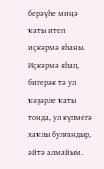берәүһе миңә ҡаты итеп иҫкәрмә яһаны. Иҫкәрмә яһап, бигерәк тә ул ҡәҙәрле ҡаты тонда, ул күпмегә хаҡлы булғандыр, әйтә алмайым.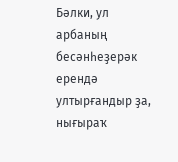Бәлки, ул арбаның бесәнһеҙерәк ерендә ултырғандыр ҙа, нығыраҡ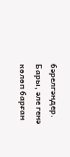бәрелгәндер. Бары, әле генә көлөп барған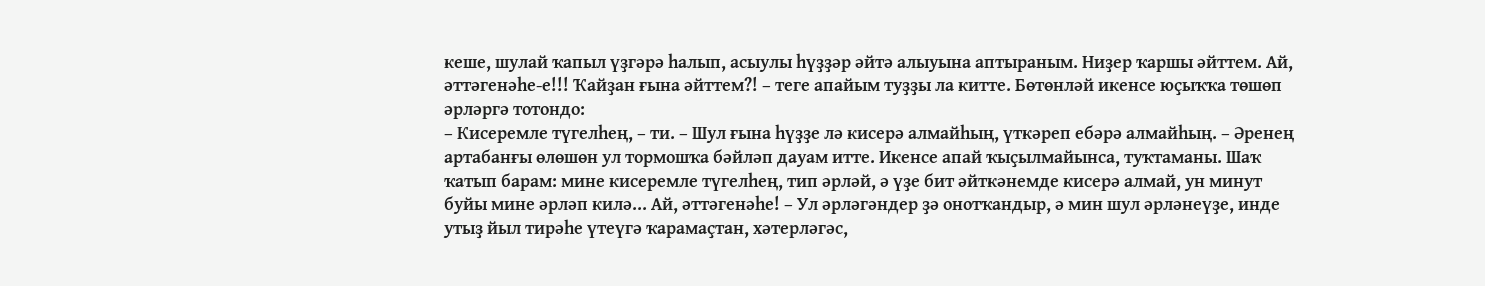кеше, шулай ҡапыл үҙгәрә һалып, асыулы һүҙҙәр әйтә алыуына аптыраным. Ниҙер ҡаршы әйттем. Ай, әттәгенәһе-е!!! Ҡайҙан ғына әйттем?! – теге апайым туҙҙы ла китте. Бөтөнләй икенсе юҫыҡҡа төшөп әрләргә тотондо:
– Кисеремле түгелһең, – ти. – Шул ғына һүҙҙе лә кисерә алмайһың, үткәреп ебәрә алмайһың. – Әренең артабанғы өлөшөн ул тормошҡа бәйләп дауам итте. Икенсе апай ҡыҫылмайынса, туҡтаманы. Шаҡ ҡатып барам: мине кисеремле түгелһең, тип әрләй, ә үҙе бит әйткәнемде кисерә алмай, ун минут буйы мине әрләп килә... Ай, әттәгенәһе! – Ул әрләгәндер ҙә онотҡандыр, ә мин шул әрләнеүҙе, инде утыҙ йыл тирәһе үтеүгә ҡарамаҫтан, хәтерләгәс,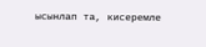ысынлап та, кисеремле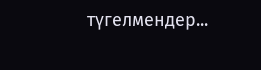түгелмендер...